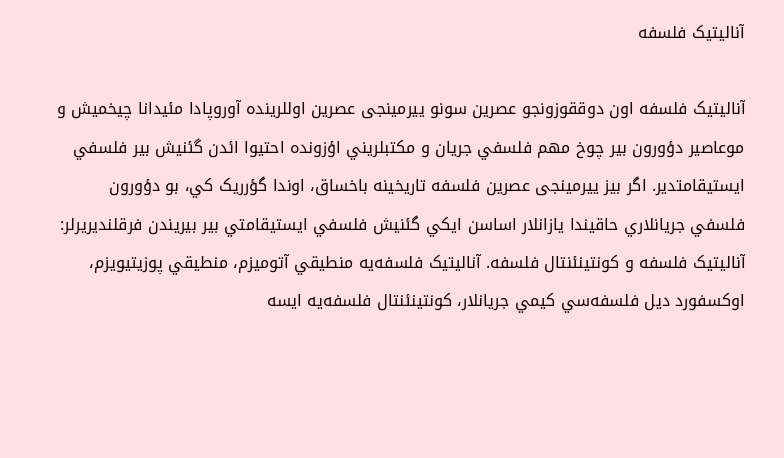آنالیتیک فلسفه

آناليتيک فلسفه اون دوققوزونجو عصرين سونو ييرمينجی عصرين اوللرينده آوروپادا مئيدانا چيخميش و موعاصير دؤورون بير چوخ مهم فلسفي جريان و مکتبلريني اؤزونده احتيوا ائدن گئنيش بير فلسفي ايستيقامتدير. اگر بيز ييرمينجی عصرين فلسفه تاريخينه باخساق، اوندا گؤرريک کي، بو دؤورون فلسفي جريانلاري حاقيندا يازانلار اساسن ايکي گئنيش فلسفي ايستيقامتي بير بيريندن فرقلنديريرلر: آناليتيک فلسفه و کونتينئنتال فلسفه. آناليتيک فلسفه‌يه منطيقي آتوميزم، منطيقي پوزيتيويزم، اوکسفورد ديل فلسفه‌سي کيمي جريانلار، کونتينئنتال فلسفه‌يه ايسه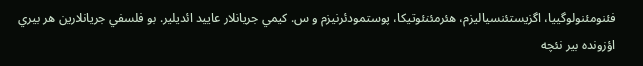فئنومئنولوگييا، اگزيستئنسياليزم، هئرمئنئوتيکا، پوستمودئرنيزم و س. کيمي جريانلار عاييد ائديلير. بو فلسفي جريانلارين هر بيري اؤزونده بير نئچه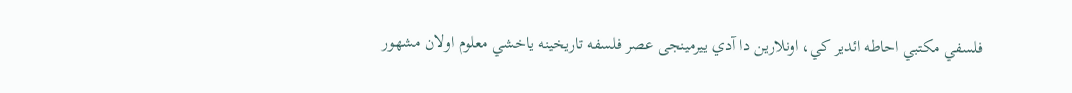فلسفي مکتبي احاطه ائدير کي، اونلارين دا آدي ييرمينجی عصر فلسفه تاريخينه ياخشي معلوم اولان مشهور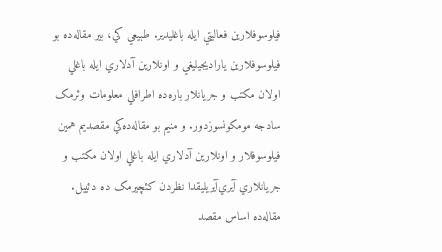فيلوسوفلارين فعاليتي ايله باغليدير. طبيعي کي، بير مقاله‌ده بو فيلوسوفلارين ياراديجيليغي و اونلارين آدلاري ايله باغلي اولان مکتب و جريانلار باره‌ده اطرافلي معلومات وئرمک سادجه مومکونسوزدور. و منيم بو مقاله‌ده‌کي مقصديم همين فيلوسوفلار و اونلارين آدلاري ايله باغلي اولان مکتب و جريانلاري آيري‌آيريليقدا نظردن کئچيرمک ده دئييل. مقاله‌ده اساس مقصد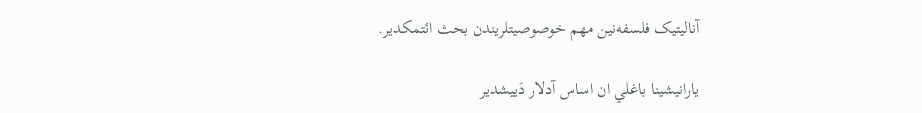آناليتيک فلسفه‌نين مهم خوصوصيتلريندن بحث ائتمکدير.

يارانيشينا باغلي ان اساس آدلار دَییشدیر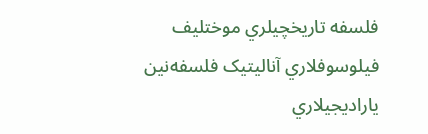فلسفه تاريخچيلري موختليف فيلوسوفلاري آناليتيک فلسفه‌نين ياراديجيلاري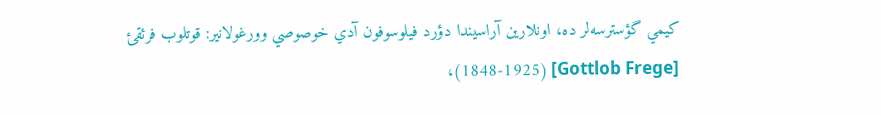کيمي گؤسترسه‌لر ده، اونلارين آراسيندا دؤرد فيلوسوفون آدي خوصوصي وورغولانير: قوتلوب فرئقئ [Gottlob Frege] (1848-1925)،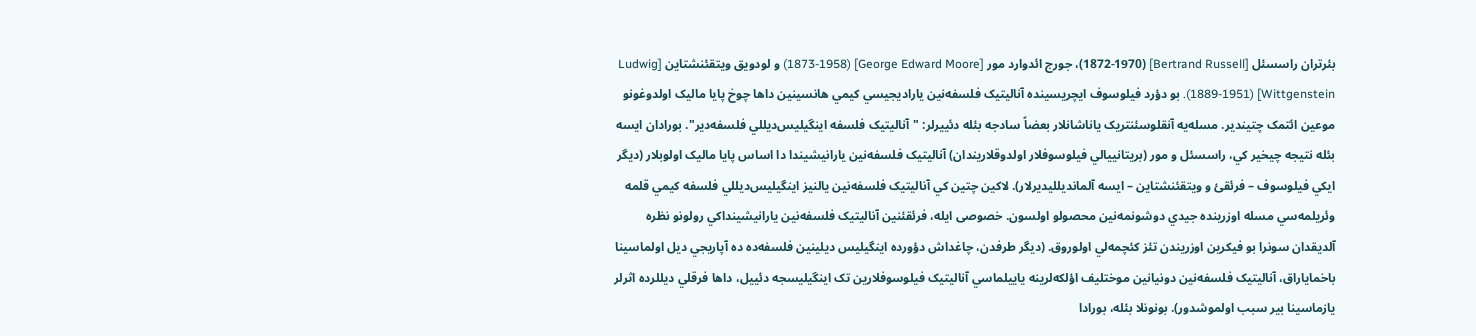بئرتران راسسئل [Bertrand Russell] (1872-1970)، جورج ائدوارد مور [George Edward Moore] (1873-1958) و لودويق ويتقئنشتاين [Ludwig Wittgenstein] (1889-1951). بو دؤرد فيلوسوف ايچريسينده آناليتيک فلسفه‌نين ياراديجيسي کيمي هانسينين داها چوخ پايا ماليک اولدوغونو موعين ائتمک چتيندير. مسله‌يه آنقلوسئنتريک ياناشانلار بعضاً سادجه بئله دئييرلر: "آناليتيک فلسفه اينگيليس‌ديللي فلسفه‌دير". بورادان ايسه بئله نتيجه چيخير کي، راسسئل و مور (بريتانييالي فيلوسوفلار اولدوقلاريندان) آناليتيک فلسفه‌نين يارانيشيندا دا اساس پايا ماليک اولوبلار (ديگر ايکي فيلوسوف – فرئقئ و ويتقئنشتاين – ايسه آلمانديلليديرلار). لاکين چتين کي آناليتيک فلسفه‌نين يالنيز اينگيليس‌ديللي فلسفه کيمي قلمه وئريلمه‌سي مسله اوزرينده جيدي دوشونمه‌نين محصولو اولسون. خصوصی ایله، فرئقئنين آناليتيک فلسفه‌نين يارانيشينداکي رولونو نظره آلديقدان سونرا بو فيکرين اوزريندن تئز کئچمه‌لي اولوروق. (ديگر طرفدن، چاغداش دؤورده اينگيليس ديلينين فلسفه‌ده ده آپاريجي ديل اولماسينا باخماياراق، آناليتيک فلسفه‌نين دونيانين موختليف اؤلکه‌لرينه ياييلماسي آناليتيک فيلوسوفلارين تک اينگيليسجه دئييل، داها فرقلي ديللرده اثرلر يازماسينا بير سبب اولموشدور). بونونلا بئله، بورادا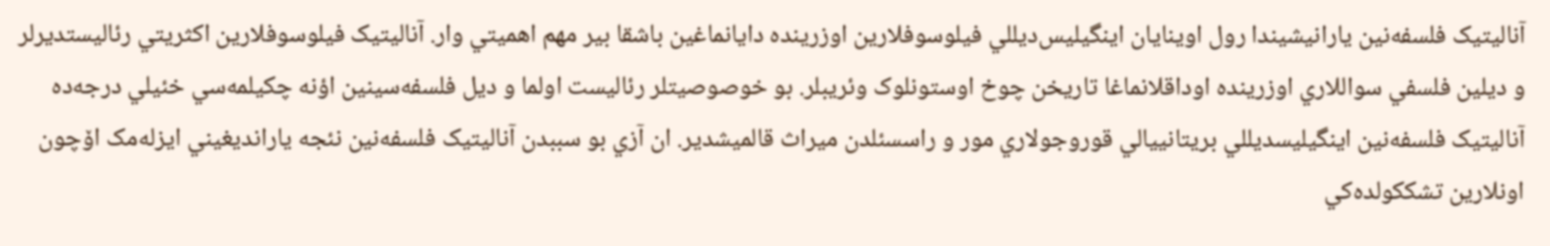آناليتيک فلسفه‌نين يارانيشيندا رول اوينايان اينگيليس‌ديللي فيلوسوفلارين اوزرينده دايانماغين باشقا بير مهم اهميتي وار. آناليتيک فيلوسوفلارين اکثريتي رئاليستديرلر و ديلين فلسفي سواللاري اوزرينده اوداقلانماغا تاريخن چوخ اوستونلوک وئريبلر. بو خوصوصيتلر رئاليست اولما و ديل فلسفه‌سينين اؤنه چکيلمه‌سي خئيلي درجه‌ده آناليتيک فلسفه‌نين اينگيليسديللي بريتانييالي قوروجولاري مور و راسسئلدن ميراث قالميشدير. ان آزي بو سببدن آناليتيک فلسفه‌نين نئجه يارانديغيني ايزله‌مک اۆچون اونلارين تشککولده‌کي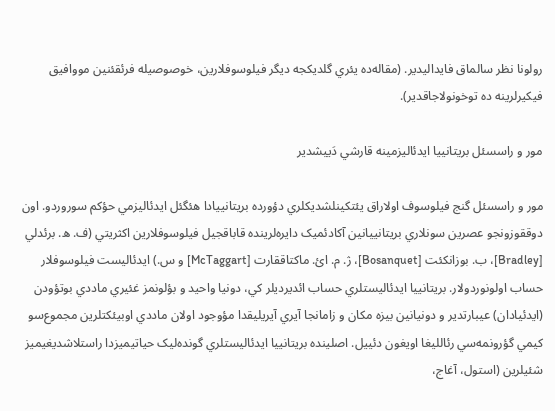رولونا نظر سالماق فايداليدير. (مقاله‌ده يئري گلديکجه ديگر فيلوسوفلارين، خوصوصيله فرئقئنين مووافيق فيکيرلرينه ده توخونولاجاقدير).

مور و راسسئل بريتانييا ايدئاليزمينه قارشي دَییشدیر

مور و راسسئل گنج فيلوسوف اولاراق يئتکينلشديکلري دؤورده بريتانييادا هئگئل ايدئاليزمي حؤکم سوروردو. اون دوققوزونجو عصرين سونلاري بريتانييانين آکادئميک دايره‌لرينده قاباقجيل فيلوسوفلارين اکثريتي (ف. ه. برئدلي [Bradley]، ب. بوزانکئت [Bosanquet]، ژ. م. ائ. ماکتاققارت [McTaggart] و س.) ايدئاليست فيلوسوفلار حساب اولونوردولار. بريتانييا ايدئاليستلري حساب ائديرديلر کي، دونيا واحيد و بؤلونمز غئيري ماددي بوتؤودن (ايدئيادان) عيبارتدير و دونيانين بيزه مکان و زامانجا آيري آيريليقدا مؤوجود اولان ماددي اوبيئکتلرين مجموع‌سو کيمي گؤرونمه‌سي رئالليغا اويغون دئييل. اصلينده بريتانييا ايدئاليستلري گونده‌ليک حياتيميزدا راستلاشديغيميز شئيلرين (استول، آغاج،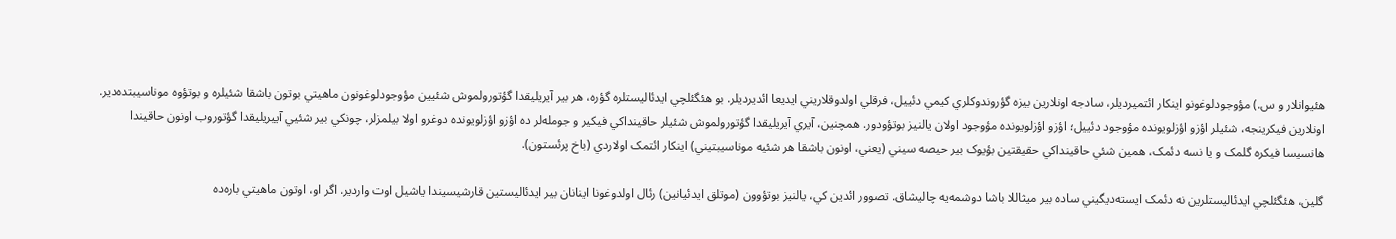هئيوانلار و س.) مؤوجودلوغونو اينکار ائتميرديلر، سادجه اونلارين بيزه گؤروندوکلري کيمي دئييل، فرقلي اولدوقلاريني ايديعا ائديرديلر. بو هئگئلچي ايدئاليستلره گؤره، هر بير آيريليقدا گؤتورولموش شئيين مؤوجودلوغونون ماهيتي بوتون باشقا شئيلره و بوتؤوه موناسيبتده‌دير. اونلارين فيکرينجه، شئيلر اؤزو اؤزلویونده مؤوجود دئييل؛ اؤزو اؤزلویونده مؤوجود اولان يالنيز بوتؤودور. همچنين، آيري آيريليقدا گؤتورولموش شئيلر حاقينداکي فيکير و جومله‌لر ده اؤزو اؤزلویونده دوغرو اولا بيلمزلر، چونکي بير شئيي آييريليقدا گؤتوروب اونون حاقيندا هانسيسا فيکره گلمک و يا نسه دئمک، همين شئي حاقينداکي حقيقتين بؤيوک بير حيصه سيني (يعني، اونون باشقا هر شئيه موناسيبتيني) اينکار ائتمک اولاردي (باخ پرئستون).

گلين، هئگئلچي ايدئاليستلرين نه دئمک ايسته‌ديگيني ساده بير ميثاللا باشا دوشمه‌يه چاليشاق. تصوور ائدين کي، يالنيز بوتؤوون (موتلق ايدئيانين) رئال اولدوغونا اينانان بير ايدئاليستين قارشيسيندا ياشيل اوت واردير. اگر او، اوتون ماهيتي باره‌ده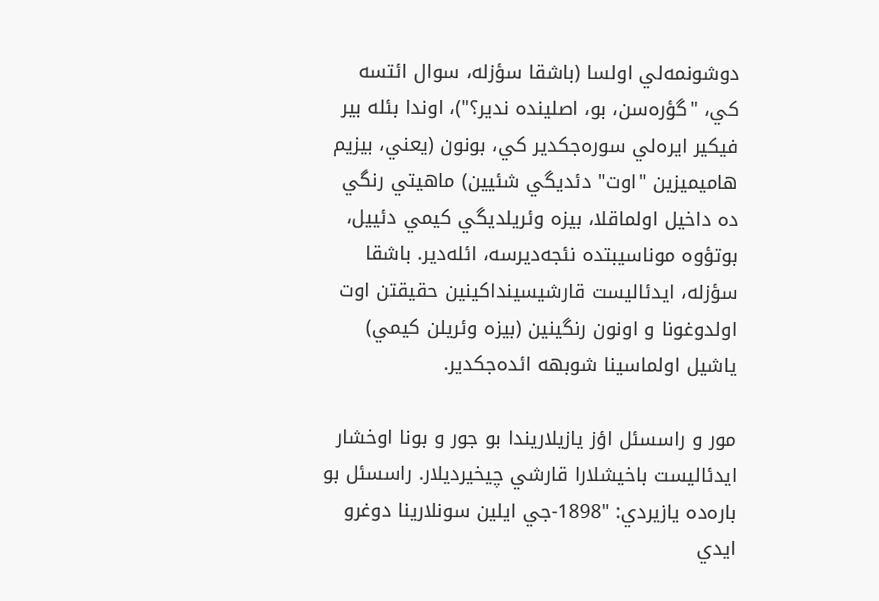دوشونمه‌لي اولسا (باشقا سؤزله، سوال ائتسه کي، "گؤره‌سن، بو، اصلينده ندير؟")، اوندا بئله بير فيکير ايره‌لي سوره‌جکدير کي، بونون (يعني، بيزيم هاميميزين "اوت" دئديگي شئيين) ماهيتي رنگي ده داخيل اولماقلا، بيزه وئريلديگي کيمي دئييل، بوتؤوه موناسيبتده نئجه‌ديرسه، ائله‌دير. باشقا سؤزله، ايدئاليست قارشيسينداکينين حقيقتن اوت اولدوغونا و اونون رنگينين (بيزه وئريلن کيمي) ياشيل اولماسينا شوبهه ائده‌جکدير.

مور و راسسئل اؤز يازيلاريندا بو جور و بونا اوخشار ايدئاليست باخيشلارا قارشي چيخيرديلار. راسسئل بو باره‌ده يازيردي: "1898-جي ايلين سونلارينا دوغرو ايدي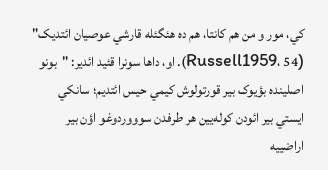کي، مور و من هم کانتا، هم ده هئگئله قارشي عوصيان ائتديک" (Russell1959، 54). او، داها سونرا قئيد ائدير: "بونو اصلينده بؤيوک بير قورتولوش کيمي حيس ائتديم؛ سانکي ايستي بير ائودن کوله‌یين هر طرفدن سوووردوغو اؤن بير اراضييه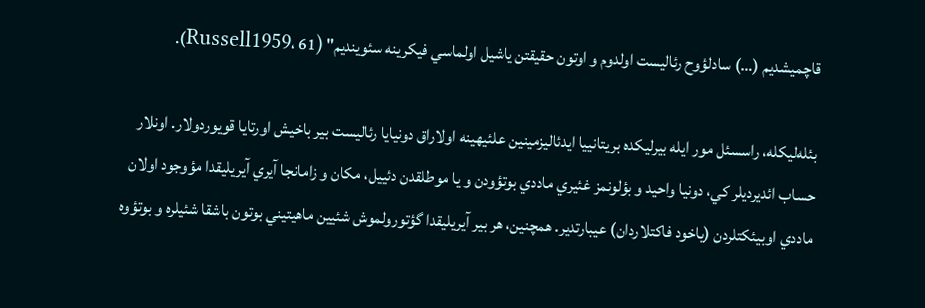قاچميشديم (…) سادلؤوح رئاليست اولدوم و اوتون حقيقتن ياشيل اولماسي فيکرينه سئوينديم" (Russell1959، 61).

بئله‌ليکله، راسسئل مور ايله بيرليکده بريتانييا ايدئاليزمينين علئيهينه اولاراق دونيايا رئاليست بير باخيش اورتايا قويوردولار. اونلار حساب ائديرديلر کي، دونيا واحيد و بؤلونمز غئيري ماددي بوتؤودن و يا موطلقدن دئييل، مکان و زامانجا آيري آيريليقدا مؤوجود اولان ماددي اوبيئکتلردن (ياخود فاکتلاردان) عيبارتدير. همچنين، هر بير آيريليقدا گؤتورولموش شئيين ماهيتيني بوتون باشقا شئيلره و بوتؤوه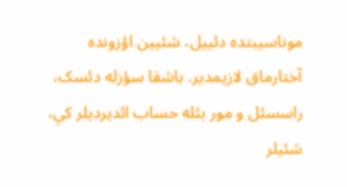موناسيبتده دئييل، شئيين اؤزونده آختارماق لازيمدير. باشقا سؤزله دئسک، راسسئل و مور بئله حساب ائديرديلر کي، شئيلر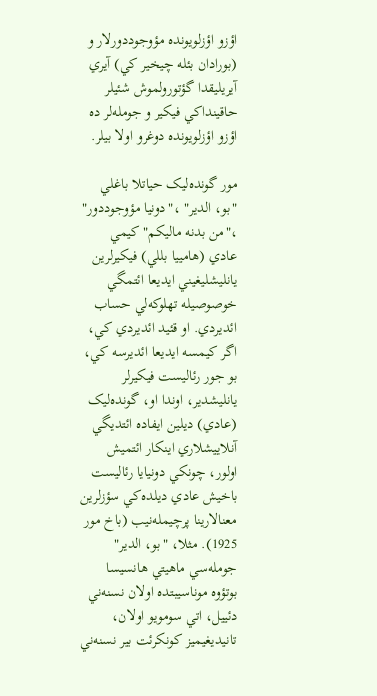اؤزو اؤزلویونده مؤوجوددورلار و (بورادان بئله چيخير کي) آيري آيريليقدا گؤتورولموش شئيلر حاقينداکي فيکير و جومله‌لر ده اؤزو اؤزلویونده دوغرو اولا بيلر.

مور گونده‌ليک حياتلا باغلي "بو، الدير" ،"دونيا مؤوجوددور" ،"من بدنه ماليکم" کيمي عادي (هامييا بللي) فيکيرلرين يانليشليغيني ايديعا ائتمگي خوصوصيله تهلوکه‌لي حساب ائديردي. او قئيد ائديردي کي، اگر کيمسه ايديعا ائديرسه کي، بو جور رئاليست فيکيرلر يانليشدير، اوندا او، گونده‌ليک (عادي) ديلين ايفاده ائتديگي آنلاييشلاري اينکار ائتميش اولور، چونکي دونيايا رئاليست باخيش عادي ديلده‌کي سؤزلرين معنالارينا پرچيمله‌نيب (باخ مور 1925). مثلا، "بو، الدير" جومله‌سي ماهيتي هانسيسا بوتؤوه موناسيبتده اولان نسنه‌ني دئييل، اتي سومويو اولان، تانيديغيميز کونکرئت بير نسنه‌ني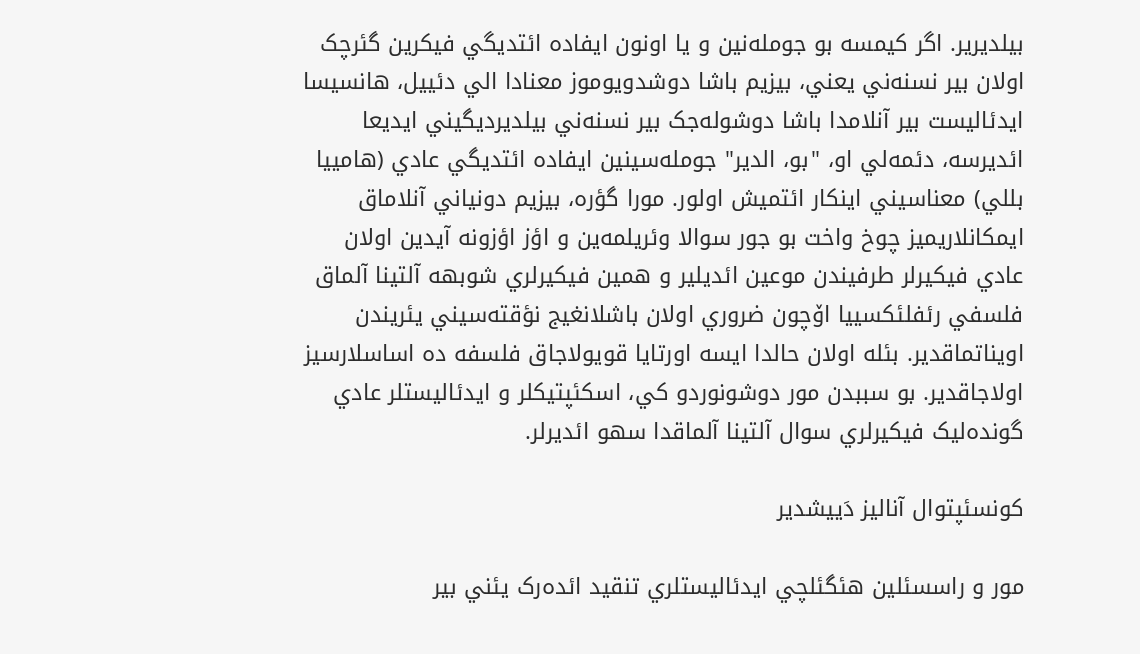بيلديرير. اگر کيمسه بو جومله‌نين و يا اونون ايفاده ائتديگي فيکرين گئرچک اولان بير نسنه‌ني يعني، بيزيم باشا دوشدويوموز معنادا الي دئييل، هانسيسا ايدئاليست بير آنلامدا باشا دوشوله‌جک بير نسنه‌ني بيلديرديگيني ايديعا ائديرسه، دئمه‌لي او، "بو، الدير" جومله‌سينين ايفاده ائتديگي عادي (هامييا بللي) معناسيني اينکار ائتميش اولور. مورا گؤره، بيزيم دونياني آنلاماق ايمکانلاريميز چوخ واخت بو جور سوالا وئريلمه‌ين و اؤز اؤزونه آيدين اولان عادي فيکيرلر طرفيندن موعين ائديلير و همين فيکيرلري شوبهه آلتينا آلماق فلسفي رئفلئکسييا اۆچون ضروري اولان باشلانغيج نؤقته‌سيني يئريندن اويناتماقدير. بئله اولان حالدا ايسه اورتايا قويولاجاق فلسفه ده اساسلارسيز اولاجاقدير. بو سببدن مور دوشونوردو کي، اسکئپتيکلر و ايدئاليستلر عادي گونده‌ليک فيکيرلري سوال آلتينا آلماقدا سهو ائديرلر.

کونسئپتوال آناليز دَییشدیر

مور و راسسئلين هئگئلچي ايدئاليستلري تنقيد ائده‌رک يئني بير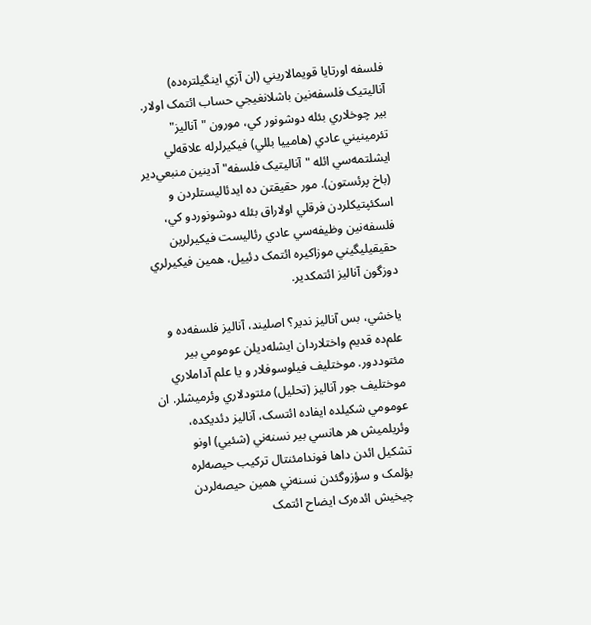فلسفه اورتايا قويمالاريني (ان آزي اينگيلتره‌ده) آناليتيک فلسفه‌نين باشلانغيجي حساب ائتمک اولار. بير چوخلاري بئله دوشونور کي، مورون "آناليز" تئرمينيني عادي (هامييا بللي) فيکيرلرله علاقه‌لي ايشلتمه‌سي ائله "آناليتيک فلسفه" آدينين منبعي‌دير (باخ پرئستون). مور حقيقتن ده ايدئاليستلردن و اسکئپتيکلردن فرقلي اولاراق بئله دوشونوردو کي، فلسفه‌نين وظيفه‌سي عادي رئاليست فيکيرلرين حقيقيليگيني موزاکيره ائتمک دئييل، همين فيکيرلري دوزگون آناليز ائتمکدير.

ياخشي، بس آناليز ندير؟ اصليند، آناليز فلسفه‌ده و علم‌ده قديم واختلاردان ايشله‌ديلن عومومي بير مئتوددور. موختليف فيلوسوفلار و يا علم آداملاري موختليف جور آناليز (تحليل) مئتودلاري وئرميشلر. ان عومومي شکيلده ايفاده ائتسک، آناليز دئديکده، وئريلميش هر هانسي بير نسنه‌ني (شئيي) اونو تشکيل ائدن داها فوندامئنتال ترکيب حيصه‌لره بؤلمک و سؤزوگئدن نسنه‌ني همين حيصه‌لردن چيخيش ائده‌رک ايضاح ائتمک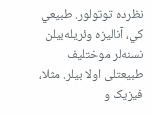نظرده توتولور. طبيعي کي، آناليزه وئريله‌بيلن نسنه‌لر موختليف طبیعتلی اولا بيلر. مثلا، فيزيک و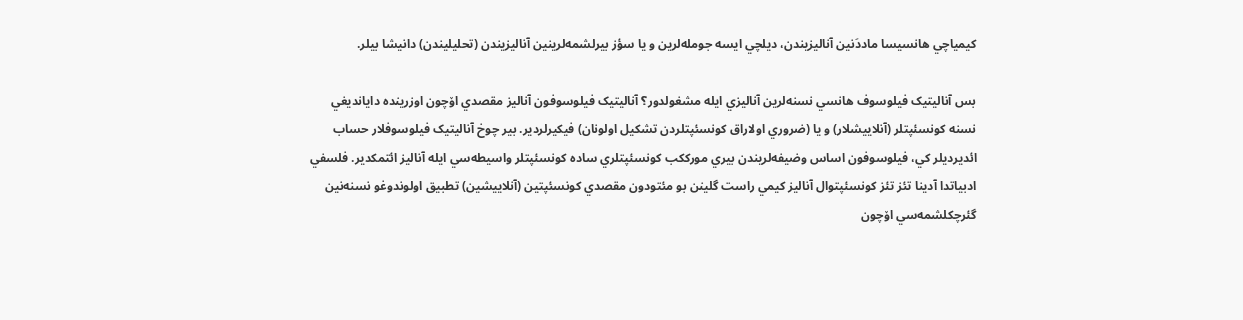کيمياچي هانسيسا ماددَنين آناليزيندن، ديلچي ايسه جومله‌لرين و يا سؤز بيرلشمه‌لرينين آناليزيندن (تحليليندن) دانيشا بيلر.

بس آناليتيک فيلوسوف هانسي نسنه‌لرين آناليزي ايله مشغولدور؟ آناليتيک فيلوسوفون آناليز مقصدي اۆچون اوزرينده دايانديغي نسنه کونسئپتلر (آنلاييشلار) و يا (ضروري اولاراق کونسئپتلردن تشکيل اولونان) فيکيرلردير. بير چوخ آناليتيک فيلوسوفلار حساب ائديرديلر کي، فيلوسوفون اساس وضيفه‌لريندن بيري مورککب کونسئپتلري ساده کونسئپتلر واسيطه‌سي ايله آناليز ائتمکدير. فلسفي ادبياتدا آدينا تئز تئز کونسئپتوال آناليز کيمي راست گلينن بو مئتودون مقصدي کونسئپتين (آنلاييشين) تطبيق اولوندوغو نسنه‌نين گئرچکلشمه‌سي اۆچون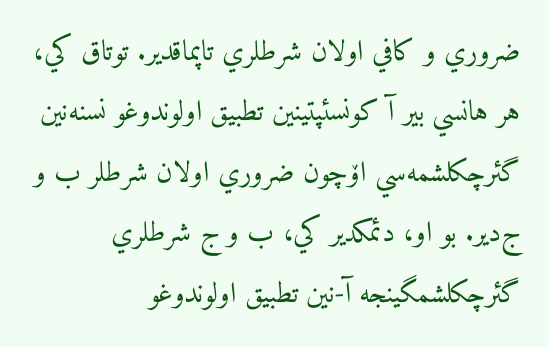ضروري و کافي اولان شرطلري تاپماقدير. توتاق کي، هر هانسي بير آ کونسئپتينين تطبيق اولوندوغو نسنه‌نين گئرچکلشمه‌سي اۆچون ضروري اولان شرطلر ب و ج‌دير. بو او، دئمکدير کي، ب و ج شرطلري گئرچکلشمگينجه آ-نين تطبيق اولوندوغو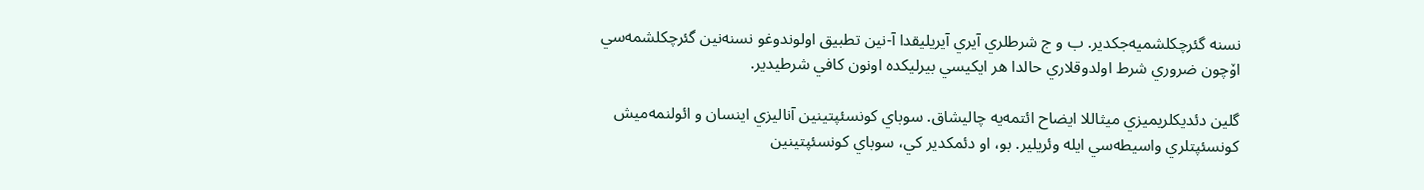نسنه گئرچکلشميه‌جکدير. ب و ج شرطلري آيري آيريليقدا آ-نين تطبيق اولوندوغو نسنه‌نين گئرچکلشمه‌سي اۆچون ضروري شرط اولدوقلاري حالدا هر ايکيسي بيرليکده اونون کافي شرطيدير.

گلين دئديکلريميزي ميثاللا ايضاح ائتمه‌يه چاليشاق. سوباي کونسئپتينين آناليزي اينسان و ائولنمه‌ميش کونسئپتلري واسيطه‌سي ايله وئريلير. بو، او دئمکدير کي، سوباي کونسئپتينين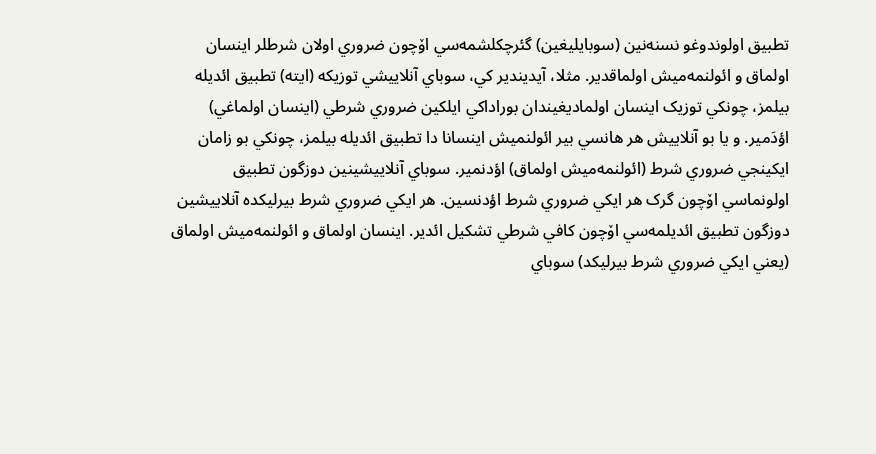تطبيق اولوندوغو نسنه‌نين (سوبايليغين) گئرچکلشمه‌سي اۆچون ضروري اولان شرطلر اينسان اولماق و ائولنمه‌ميش اولماقدير. مثلا، آيديندير کي، سوباي آنلاييشي توزيکه (ايته) تطبيق ائديله بيلمز، چونکي توزيک اينسان اولماديغيندان بوراداکي ايلکين ضروري شرطي (اينسان اولماغي) اؤدَمير. و يا بو آنلاييش هر هانسي بير ائولنميش اينسانا دا تطبيق ائديله بيلمز، چونکي بو زامان ايکينجي ضروري شرط (ائولنمه‌ميش اولماق) اؤدنمير. سوباي آنلاييشينين دوزگون تطبيق اولونماسي اۆچون گرک هر ايکي ضروري شرط اؤدنسين. هر ايکي ضروري شرط بيرليکده آنلاييشين دوزگون تطبيق ائديلمه‌سي اۆچون کافي شرطي تشکيل ائدير. اينسان اولماق و ائولنمه‌ميش اولماق (يعني ايکي ضروري شرط بيرليکد) سوباي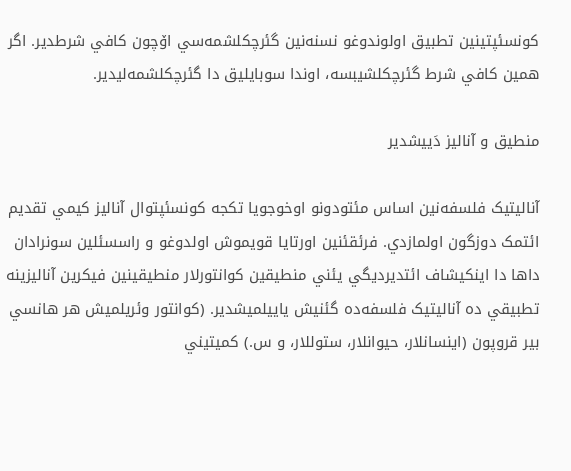کونسئپتينين تطبيق اولوندوغو نسنه‌نين گئرچکلشمه‌سي اۆچون کافي شرطدير. اگر همين کافي شرط گئرچکلشيبسه، اوندا سوبايليق دا گئرچکلشمه‌ليدير.

منطيق و آناليز دَییشدیر

آناليتيک فلسفه‌نين اساس مئتودونو اوخوجويا تکجه کونسئپتوال آناليز کيمي تقديم ائتمک دوزگون اولمازدي. فرئقئنين اورتايا قويموش اولدوغو و راسسئلين سونرادان داها دا اينکيشاف ائتديرديگي يئني منطيقين کوانتورلار منطيقينين فيکرين آناليزينه تطبيقي ده آناليتيک فلسفه‌ده گئنيش ياييلميشدير. (کوانتور وئريلميش هر هانسي بير قروپون (اينسانلار، حيوانلار، ستوللار، و س.) کميتيني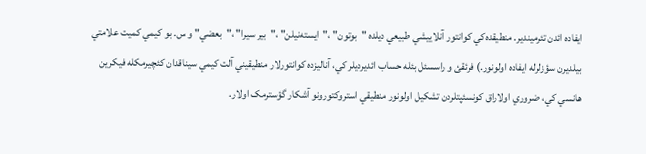ايفاده ائدن تئرميندير. منطيقده‌کي کوانتور آنلاييشي طبيعي ديلده "بوتون" ،"ايسته‌نيلن" ،"بير سيرا" ،"بعضي" و س. بو کيمي کميت علامتي بيلديرن سؤزلرله ايفاده اولونور.) فرئقئ و راسسئل بئله حساب ائديرديلر کي، آناليزده کوانتورلار منطيقيني آلت کيمي سيناقدان کئچيرمکله فيکرين هانسي کي، ضروري اولاراق کونسئپتلردن تشکيل اولونور منطيقي استروکتورونو آشکار گؤسترمک اولار.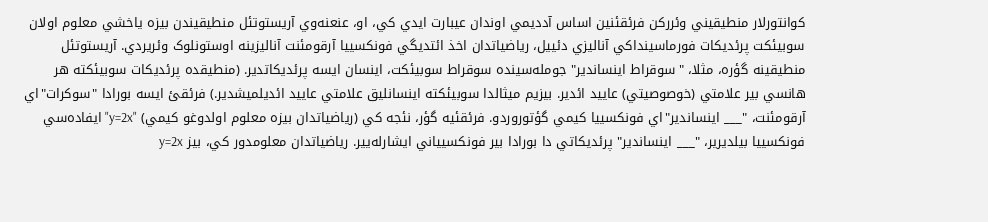کوانتورلار منطيقيني وئررکن فرئقئنين اساس آدديمي اوندان عيبارت ايدي کي، او، عنعنه‌وي آريستوتئل منطيقيندن بيزه ياخشي معلوم اولان سوبيئکت پرئديکات فورماسينداکي آناليزي دئييل، رياضياتدان اخذ ائتديگي فونکسييا آرقومئنت آناليزينه اوستونلوک وئريردي. آريستوتئل منطيقينه گؤره، مثلا، "سوقراط اينساندير" جومله‌سينده سوقراط سوبيئکت، اينسان ايسه پرئديکاتدير. (منطيقده پرئديکات سوبيئکته هر هانسي بير علامتي (خوصوصيتي) عاييد ائدير. بيزيم ميثالدا سوبيئکته اينسانليق علامتي عاييد ائديلميشدير.) فرئقئ ايسه بورادا "سوکرات"اي آرقومئنت، "___ اينساندير"اي فونکسييا کيمي گؤتوروردو. فرئقئيه گؤر، نئجه کي (رياضياتدان بيزه معلوم اولدوغو کيمي) "y=2x" ايفاده‌سي فونکسييا بيلديرير، "___ اينساندير" پرئديکاتي دا بورادا بير فونکسيياني ايشارله‌يير. رياضياتدان معلومدور کي، بيز y=2x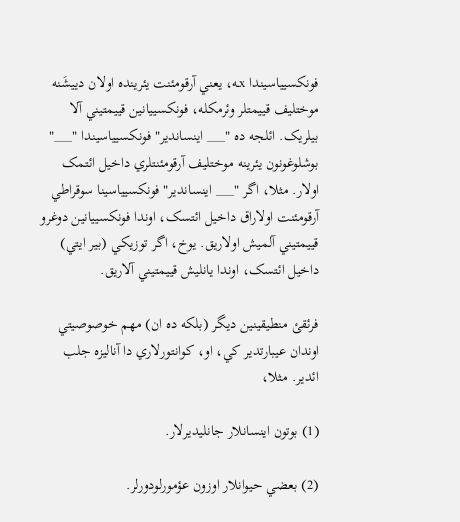فونکسيياسيندا xـه، يعني آرقومئنت يئرينده اولان دييشَنه موختليف قييمتلر وئرمکله، فونکسييانين قييمتيني آلا بيلريک. ائلجه ده "___ اينساندير" فونکسيياسيندا "___" بوشلوغونون يئرينه موختليف آرقومئنتلري داخيل ائتمک اولار. مثلا، اگر "___ اينساندير" فونکسيياسينا سوقراطي آرقومئنت اولاراق داخيل ائتسک، اوندا فونکسييانين دوغرو قييمتيني آلميش اولاريق. يوخ، اگر توزيکي (بير ايتي) داخيل ائتسک، اوندا يانليش قييمتيني آلاريق.

فرئقئ منطيقينين ديگر (بلکه ده ان) مهم خوصوصيتي اوندان عيبارتدير کي، او، کوانتورلاري دا آناليزه جلب ائدير. مثلا،

(1) بوتون اينسانلار جانليديرلار.

(2) بعضي حيوانلار اوزون عؤمورلودورلر.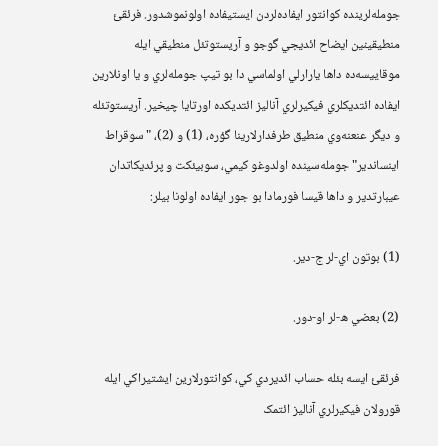جومله‌لرينده کوانتور ايفاده‌لردن ايستيفاده اولونموشدور. فرئقئ منطيقينين ايضاح ائديجي گوجو و آريستوتئل منطيقي ايله موقاييسه‌ده داها يارارلي اولماسي دا بو تيپ جومله‌لري و يا اونلارين ايفاده ائتديکلري فيکيرلري آناليز ائتديکده اورتايا چيخير. آريستوتئله و ديگر عنعنه‌وي منطيق طرفدارلارينا گؤره، (1) و (2)، "سوقراط اينساندير" جومله‌سينده اولدوغو کيمي، سوبيئکت و پرئديکاتدان عيبارتدير و داها قيسا فورمادا بو جور ايفاده اولونا بيلر:

(1) بوتون اي‌-لر ج‌-دير.

(2) بعضي ه-لر او-دور.

فرئقئ ايسه بئله حساب ائديردي کي، کوانتورلارين ايشتيراکي ايله قورولان فيکيرلري آناليز ائتمک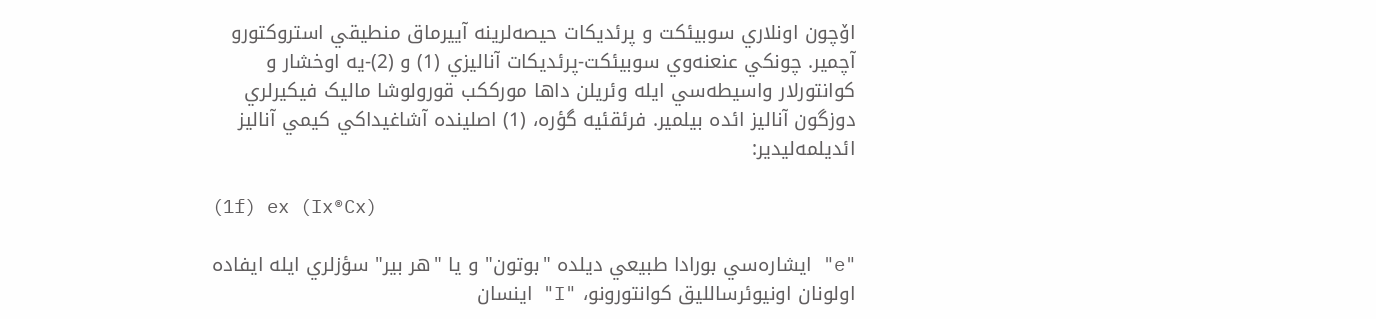اۆچون اونلاري سوبيئکت و پرئديکات حيصه‌لرينه آييرماق منطيقي استروکتورو آچمير. چونکي عنعنه‌وي سوبيئکت-پرئديکات آناليزي (1) و (2)-يه اوخشار و کوانتورلار واسيطه‌سي ايله وئريلن داها مورککب قورولوشا ماليک فيکيرلري دوزگون آناليز ائده بيلمير. فرئقئيه گؤره، (1) اصلينده آشاغيداکي کيمي آناليز ائديلمه‌ليدير:

(1f) ex (Ix®Cx)

"e" ايشاره‌سي بورادا طبيعي ديلده "بوتون" و يا "هر بير" سؤزلري ايله ايفاده اولونان اونيوئرسالليق کوانتورونو، "I" اينسان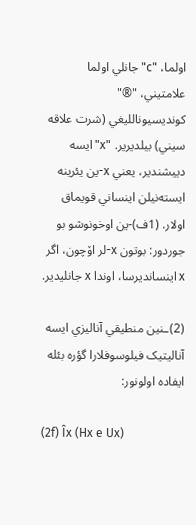اولما، "c" جانلي اولما علامتيني، "®" کونديسيونالليغي (شرت علاقه سيني) بيلديرير. "x" ايسه دييشندير، يعني x-ين يئرينه ايسته‌نيلن اينساني قويماق اولار. (1ف)-ين اوخونوشو بو جوردور: بوتون x-لر اۆچون، اگر x اينسانديرسا، اوندا x جانليدير.

(2)ـنين منطيقي آناليزي ايسه آناليتيک فيلوسوفلارا گؤره بئله ايفاده اولونور:

(2f) Îx (Hx e Ux)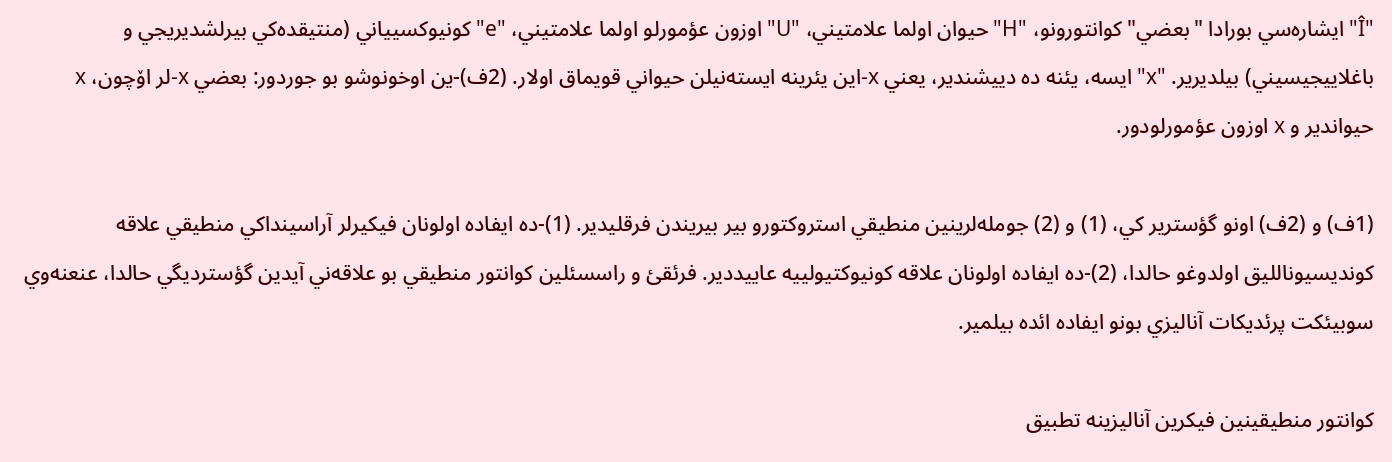"Î" ايشاره‌سي بورادا "بعضي" کوانتورونو، "H" حيوان اولما علامتيني، "U" اوزون عؤمورلو اولما علامتيني، "e" کونيوکسيياني (منتيقده‌کي بيرلشديريجي و باغلاييجيسيني) بيلديرير. "x" ايسه، يئنه ده دييشندير، يعني x-اين يئرينه ايسته‌نيلن حيواني قويماق اولار. (2ف)-ين اوخونوشو بو جوردور: بعضي x-لر اۆچون، x حيواندير و x اوزون عؤمورلودور.

(1ف) و (2ف) اونو گؤسترير کي، (1) و (2) جومله‌لرينين منطيقي استروکتورو بير بيريندن فرقليدير. (1)-ده ايفاده اولونان فيکيرلر آراسينداکي منطيقي علاقه کونديسيونالليق اولدوغو حالدا، (2)-ده ايفاده اولونان علاقه کونيوکتيولييه عاييددير. فرئقئ و راسسئلين کوانتور منطيقي بو علاقه‌ني آيدين گؤسترديگي حالدا، عنعنه‌وي سوبيئکت پرئديکات آناليزي بونو ايفاده ائده بيلمیر.

کوانتور منطيقينين فيکرين آناليزينه تطبيق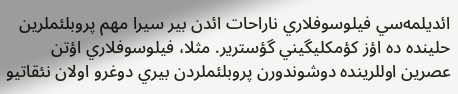ائديلمه‌سي فيلوسوفلاري ناراحات ائدن بير سيرا مهم پروبلئملرين حلينده ده اؤز کؤمکليگيني گؤسترير. مثلا، فيلوسوفلاري اؤتن عصرين اوللرينده دوشوندورن پروبلئملردن بيري دوغرو اولان نئقاتيو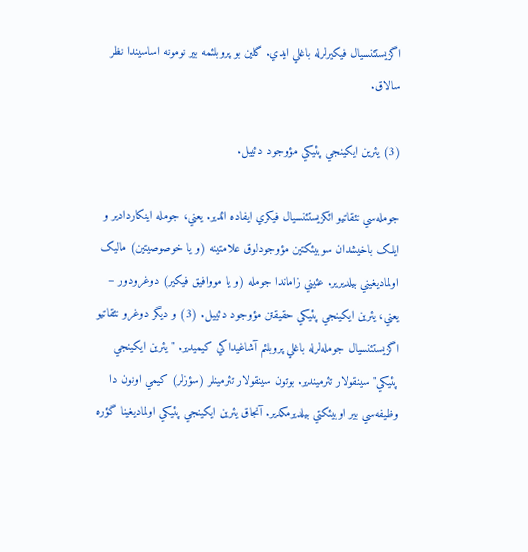اگزيستئنسيال فيکيرلرله باغلي ايدي. گلين بو پروبلئمه بير نومونه اساسيندا نظر سالاق.

(3) يئرين ايکينجي پئيکي مؤوجود دئييل.

جومله‌سي نئقاتيو ائکزيستئنسيال فيکري ايفاده ائدير. يعني، جومله اينکاردادير و ايلک باخيشدان سوبيئکتين مؤوجودلوق علامتينه (و يا خوصوصيتين) ماليک اولماديغيني بيلديرير. عئيني زاماندا جومله (و يا مووافيق فيکير) دوغرودور – يعني، يئرين ايکينجي پئيکي حقيقتن مؤوجود دئييل. (3) و ديگر دوغرو نئقاتيو اگزيستئنسيال جومله‌لرله باغلي پروبلئم آشاغيداکي کيميدير. "يئرين ايکينجي پئيکي" سينقولار تئرميندير. بوتون سينقولار تئرمينلر (سؤزلر) کيمي اونون دا وظيفه‌سي بير اوبيئکتي بيلديرمکدير. آنجاق يئرين ايکينجي پئيکي اولماديغينا گؤره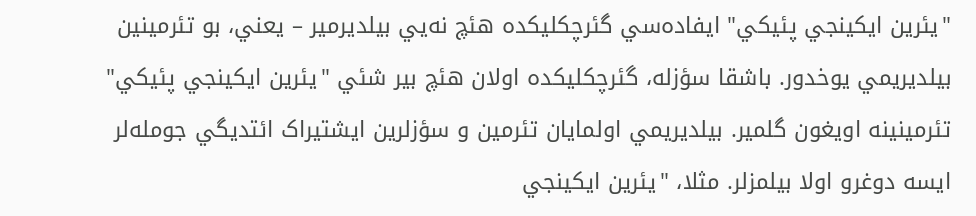"يئرين ايکينجي پئيکي" ايفاده‌سي گئرچکليکده هئچ نه‌يي بيلديرمير – يعني، بو تئرمينين بيلديريمي يوخدور. باشقا سؤزله، گئرچکليکده اولان هئچ بير شئي "يئرين ايکينجي پئيکي" تئرمينينه اويغون گلمير. بيلديريمي اولمايان تئرمين و سؤزلرين ايشتيراک ائتديگي جومله‌لر ايسه دوغرو اولا بيلمزلر. مثلا، "يئرين ايکينجي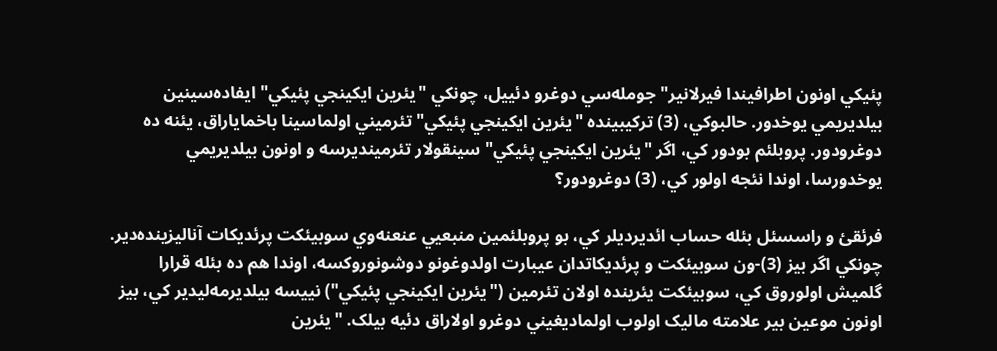پئيکي اونون اطرافيندا فيرلانير" جومله‌سي دوغرو دئييل، چونکي "يئرين ايکينجي پئيکي" ايفاده‌سينين بيلديريمي يوخدور. حالبوکي، (3) ترکيبينده "يئرين ايکينجي پئيکي" تئرميني اولماسينا باخماياراق، يئنه ده دوغرودور. پروبلئم بودور کي، اگر "يئرين ايکينجي پئيکي" سينقولار تئرمينديرسه و اونون بيلديريمي يوخدورسا، اوندا نئجه اولور کي، (3) دوغرودور؟

فرئقئ و راسسئل بئله حساب ائديرديلر کي، بو پروبلئمين منبعيي عنعنه‌وي سوبيئکت پرئديکات آناليزينده‌دير. چونکي اگر بيز (3)-ون سوبيئکت و پرئديکاتدان عيبارت اولدوغونو دوشونوروکسه، اوندا هم ده بئله قرارا گلميش اولوروق کي، سوبيئکت يئرينده اولان تئرمين ("يئرين ايکينجي پئيکي") نييسه بيلديرمه‌ليدير کي، بيز اونون موعين بير علامته ماليک اولوب اولماديغيني دوغرو اولاراق دئيه بيلک. "يئرين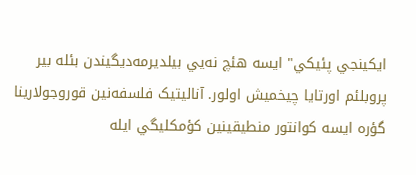ايکينجي پئيکي" ايسه هئچ نه‌يي بيلديرمه‌ديگيندن بئله بير پروبلئم اورتايا چيخميش اولور. آناليتيک فلسفه‌نين قوروجولارينا گؤره ايسه کوانتور منطيقينين کؤمکليگي ايله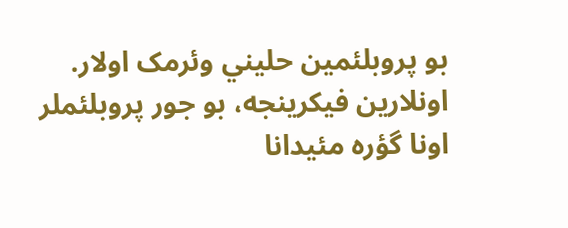بو پروبلئمين حليني وئرمک اولار. اونلارين فيکرينجه، بو جور پروبلئملر اونا گؤره مئيدانا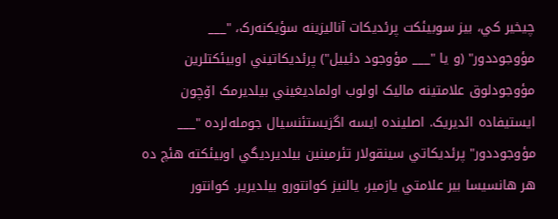چيخير کي، بيز سوبيئکت پرئديکات آناليزينه سؤيکنه‌رک، "___ مؤوجوددور" (و يا "___ مؤوجود دئييل") پرئديکاتيني اوبيئکتلرين مؤوجودلوق علامتينه ماليک اولوب اولماديغيني بيلديرمک اۆچون ايستيفاده ائديريک. اصلينده ايسه اگزيستئنسيال جومله‌لرده "___ مؤوجوددور" پرئديکاتي سينقولار تئرمينين بيلديرديگي اوبيئکته هئچ ده هر هانسيسا بير علامتي يازمير، يالنيز کوانتورو بيلديرير. کوانتور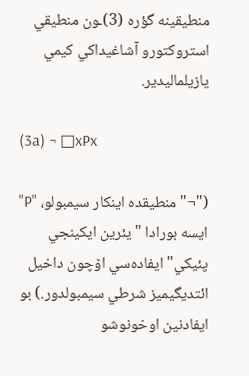منطيقينه گؤره (3)ـون منطيقي استروکتورو آشاغيداکي کيمي يازيلماليدير.

(3a) ¬ □xPx

("¬" منطيقده اينکار سيمبولو، "P" ايسه بورادا "يئرين ايکينجي پئيکي" ايفاده‌سي اۆچون داخيل ائتديگيميز شرطي سيمبولدور.) بو ايفادنين اوخونوشو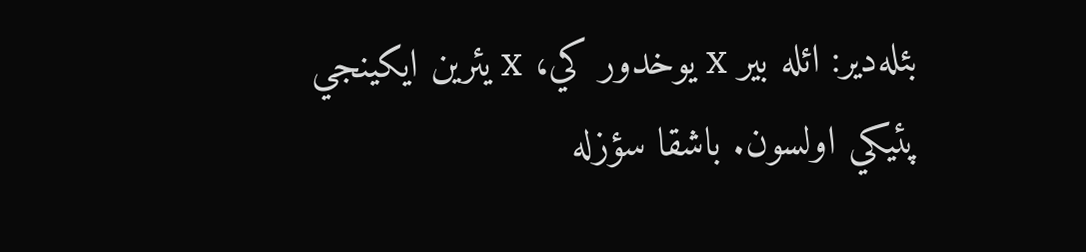بئله‌دير: ائله بير x يوخدور کي، x يئرين ايکينجي پئيکي اولسون. باشقا سؤزله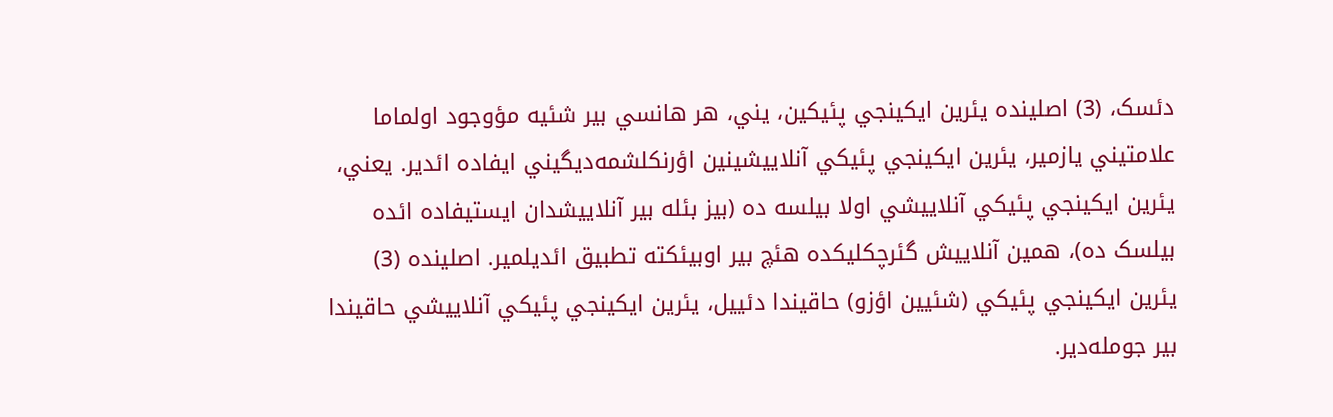دئسک، (3) اصلينده يئرين ايکينجي پئيکين، يني، هر هانسي بير شئيه مؤوجود اولماما علامتيني يازمير، يئرين ايکينجي پئيکي آنلاييشينين اؤرنکلشمه‌ديگيني ايفاده ائدير. يعني، يئرين ايکينجي پئيکي آنلاييشي اولا بيلسه ده (بيز بئله بير آنلاييشدان ايستيفاده ائده بيلسک ده)، همين آنلاييش گئرچکليکده هئچ بير اوبيئکته تطبيق ائديلمير. اصلينده (3) يئرين ايکينجي پئيکي (شئيين اؤزو) حاقيندا دئييل، يئرين ايکينجي پئيکي آنلاييشي حاقيندا بير جومله‌دير.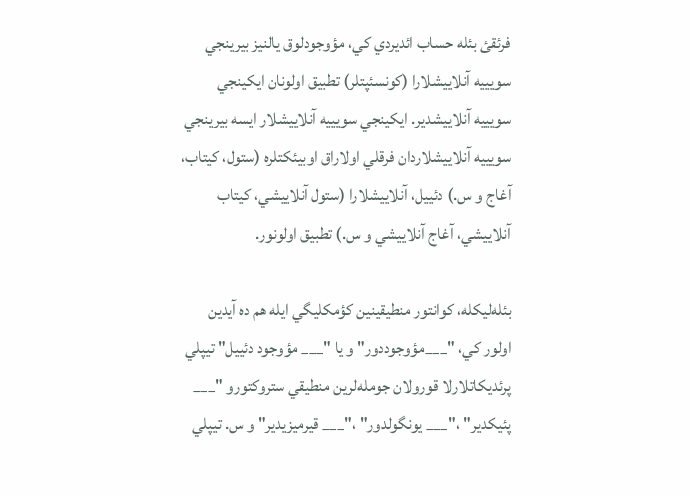فرئقئ بئله حساب ائديردي کي، مؤوجودلوق يالنيز بيرينجي سويييه آنلاييشلارا (کونسئپتلر) تطبيق اولونان ايکينجي سويييه آنلاييشدير. ايکينجي سويييه آنلاييشلار ايسه بيرينجي سويييه آنلاييشلاردان فرقلي اولاراق اوبيئکتلره (ستول، کيتاب، آغاج و س.) دئييل، آنلاييشلارا (ستول آنلاييشي، کيتاب آنلاييشي، آغاج آنلاييشي و س.) تطبيق اولونور.

بئله‌ليکله، کوانتور منطيقينين کؤمکليگي ايله هم ده آيدين اولور کي، "___مؤوجوددور" و يا "___ مؤوجود دئييل" تيپلي پرئديکاتلارلا قورولان جومله‌لرين منطيقي ستروکتورو "___ پئيکدير" ،"___ يونگولدور" ،"___ قيرميزيدير" و س. تيپلي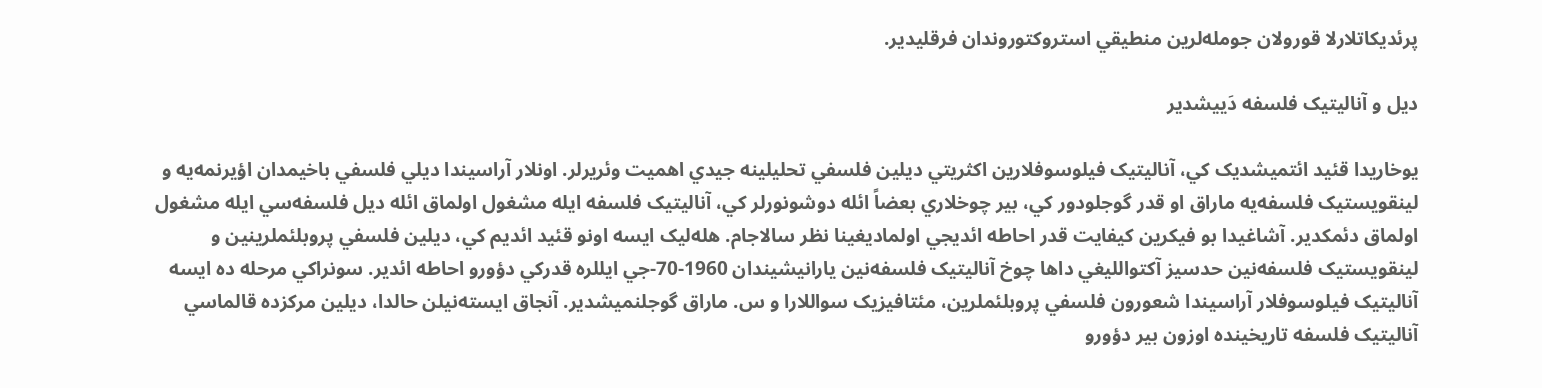پرئديکاتلارلا قورولان جومله‌لرين منطيقي استروکتوروندان فرقليدير.

ديل و آناليتيک فلسفه دَییشدیر

يوخاريدا قئيد ائتميشديک کي، آناليتيک فيلوسوفلارين اکثريتي ديلين فلسفي تحليلينه جيدي اهميت وئريرلر. اونلار آراسيندا ديلي فلسفي باخيمدان اؤيرنمه‌يه و لينقويستيک فلسفه‌يه ماراق او قدر گوجلودور کي، بير چوخلاري بعضاً ائله دوشونورلر کي، آناليتيک فلسفه ايله مشغول اولماق ائله ديل فلسفه‌سي ايله مشغول اولماق دئمکدير. آشاغيدا بو فيکرين کيفايت قدر احاطه ائديجي اولماديغينا نظر سالاجام. هله‌ليک ايسه اونو قئيد ائديم کي، ديلين فلسفي پروبلئملرينين و لينقويستيک فلسفه‌نين حدسيز آکتوالليغي داها چوخ آناليتيک فلسفه‌نين يارانيشيندان 1960-70-جي ايللره قدرکي دؤورو احاطه ائدير. سونراکي مرحله ده ايسه آناليتيک فيلوسوفلار آراسيندا شعورون فلسفي پروبلئملرين، مئتافيزيک سواللارا و س. ماراق گوجلنميشدير. آنجاق ايسته‌نيلن حالدا، ديلين مرکزده قالماسي آناليتيک فلسفه تاريخينده اوزون بير دؤورو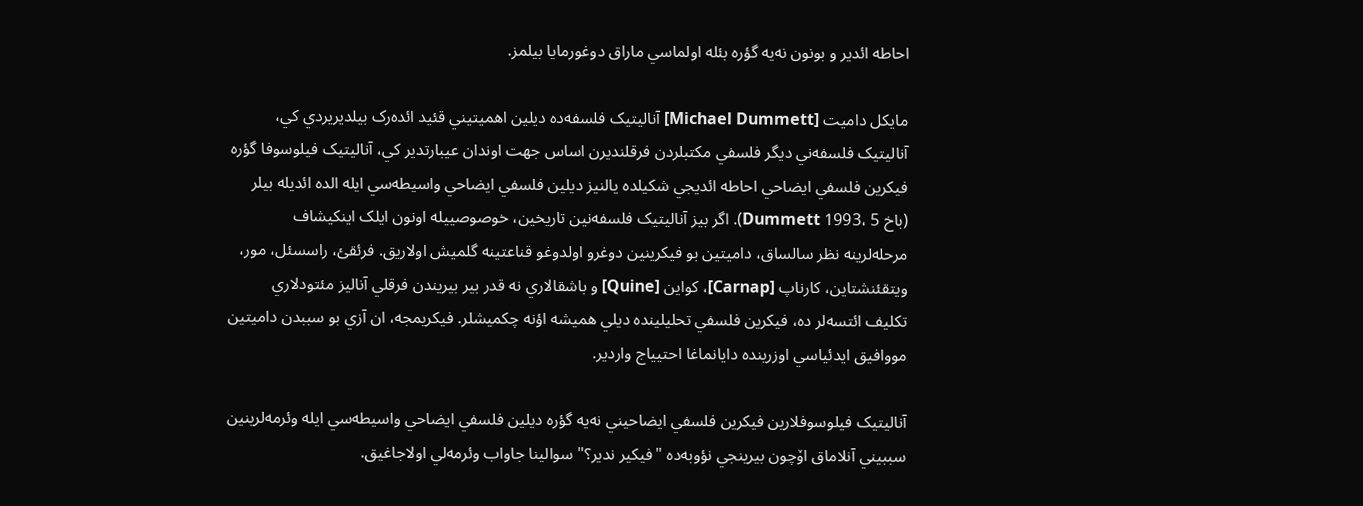احاطه ائدير و بونون نه‌يه گؤره بئله اولماسي ماراق دوغورمايا بيلمز.

مايکل داميت [Michael Dummett] آناليتيک فلسفه‌ده ديلين اهميتيني قئيد ائده‌رک بيلديريردي کي، آناليتيک فلسفه‌ني ديگر فلسفي مکتبلردن فرقلنديرن اساس جهت اوندان عيبارتدير کي، آناليتيک فيلوسوفا گؤره فيکرين فلسفي ايضاحي احاطه ائديجي شکيلده يالنيز ديلين فلسفي ايضاحي واسيطه‌سي ايله الده ائديله بيلر (باخ Dummett 1993، 5). اگر بيز آناليتيک فلسفه‌نين تاريخين، خوصوصيیله اونون ايلک اينکيشاف مرحله‌لرينه نظر سالساق، داميتين بو فيکرينين دوغرو اولدوغو قناعتينه گلميش اولاريق. فرئقئ، راسسئل، مور، ويتقئنشتاين، کارناپ [Carnap]، کواين [Quine] و باشقالاري نه قدر بير بيريندن فرقلي آناليز مئتودلاري تکليف ائتسه‌لر ده، فيکرين فلسفي تحليلينده ديلي هميشه اؤنه چکميشلر. فيکريمجه، ان آزي بو سببدن داميتين مووافيق ايدئياسي اوزرينده دايانماغا احتيياج واردير.

آناليتيک فيلوسوفلارين فيکرين فلسفي ايضاحيني نه‌يه گؤره ديلين فلسفي ايضاحي واسيطه‌سي ايله وئرمه‌لرينين سببيني آنلاماق اۆچون بيرينجي نؤوبه‌ده "فيکير ندير؟" سوالينا جاواب وئرمه‌لي اولاجاغيق.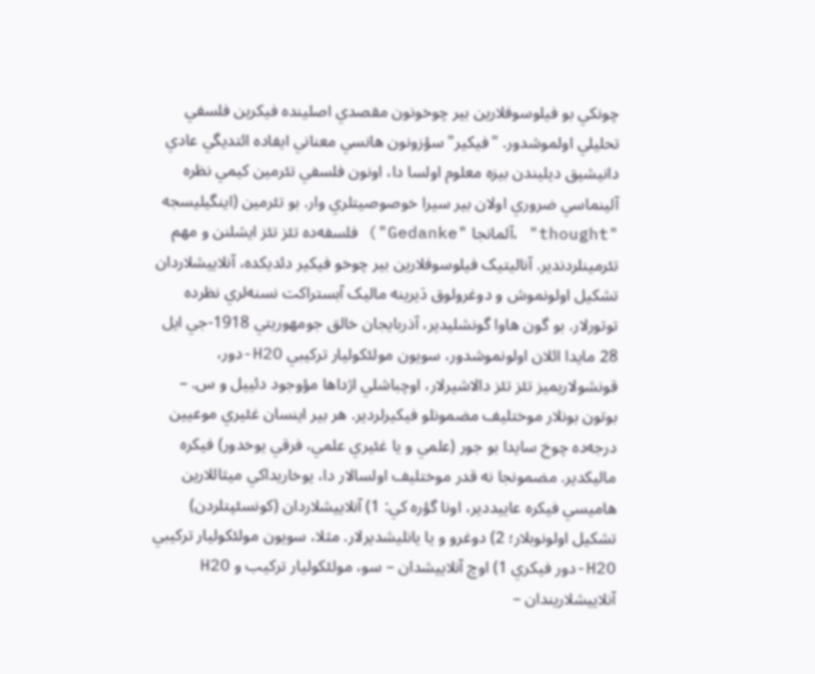چونکي بو فيلوسوفلارين بير چوخونون مقصدي اصلينده فيکرين فلسفي تحليلي اولموشدور. "فيکير" سؤزونون هانسي معناني ايفاده ائتديگي عادي دانيشيق ديليندن بيزه معلوم اولسا دا، اونون فلسفي تئرمين کيمي نظره آلينماسي ضروري اولان بير سيرا خوصوصيتلري وار. بو تئرمين (اينگيليسجه "thought" ،آلمانجا "Gedanke") فلسفه‌ده تئز تئز ايشلنن و مهم تئرمينلردندير. آناليتيک فيلوسوفلارين بير چوخو فيکير دئديکده، آنلاييشلاردان تشکيل اولونموش و دوغرولوق دَيرينه ماليک آبستراکت نسنه‌لري نظرده توتورلار. بو گون هاوا گونشليدير، آذربايجان خالق جومهوريتي 1918-جي ايل 28 مايدا ائلان اولونموشدور، سويون مولئکوليار ترکيبي H2O-دور، قونشولاريميز تئز تئز دالاشيرلار، اوچباشلي اژداها مؤوجود دئييل و س. – بوتون بونلار موختليف مضمونلو فيکيرلردير. هر بير اينسان غئيري موعيین درجه‌ده چوخ سايدا بو جور (علمي و يا غئيري علمي، فرقي يوخدور) فيکره ماليکدير. مضمونجا نه قدر موختليف اولسالار دا، يوخاريداکي ميثاللارين هاميسي فيکره عاييددير، اونا گؤره کي: 1) آنلاييشلاردان (کونسئپتلردن) تشکيل اولونوبلار؛ 2) دوغرو و يا يانليشديرلار. مثلا، سويون مولئکوليار ترکيبي H2O-دور فيکري 1) اوچ آنلاييشدان – سو، مولئکوليار ترکيب و H2O آنلاييشلاريندان –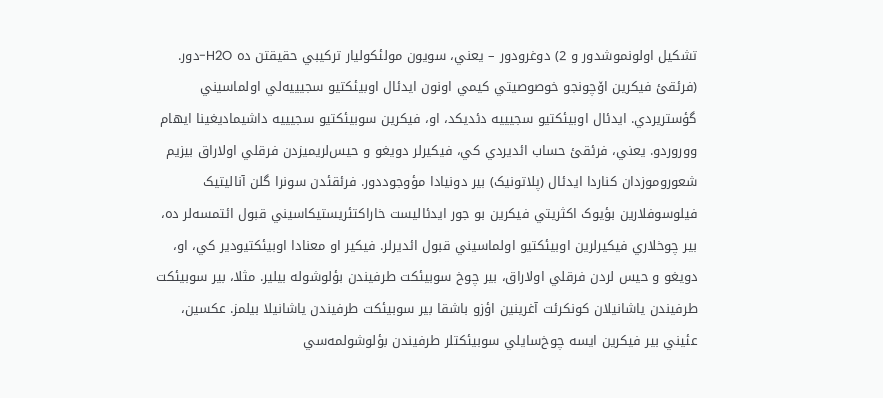تشکيل اولونموشدور و 2) دوغرودور – يعني، سويون مولئکوليار ترکيبي حقيقتن ده H2O-دور. (فرئقئ فيکرين اۆچونجو خوصوصيتي کيمي اونون ايدئال اوبيئکتيو سجيييه‌لي اولماسيني گؤستريردي. ايدئال اوبيئکتيو سجيييه دئديکد، او، فيکرين سوبيئکتيو سجيييه داشيماديغينا ايهام ووروردو. يعني، فرئقئ حساب ائديردي کي، فيکيرلر دويغو و حيس‌لريميزدن فرقلي اولاراق بيزيم شعوروموزدان کناردا ايدئال (پلاتونيک) بير دونيادا مؤوجوددور. فرئقئدن سونرا گلن آناليتيک فيلوسوفلارين بؤيوک اکثريتي فيکرين بو جور ايدئاليست خاراکتئريستيکاسيني قبول ائتمسه‌لر ده، بير چوخلاري فيکيرلرين اوبيئکتيو اولماسيني قبول ائديرلر. فيکير او معنادا اوبيئکتيودير کي، او، دويغو و حيس لردن فرقلي اولاراق، بير چوخ سوبيئکت طرفيندن بؤلوشوله بيلير. مثلا، بير سوبيئکت طرفيندن ياشانيلان کونکرئت آغرينين اؤزو باشقا بير سوبيئکت طرفيندن ياشانيلا بيلمز. عکسين، عئيني بير فيکرين ايسه چوخ‌سايلي سوبيئکتلر طرفيندن بؤلوشولمه‌سي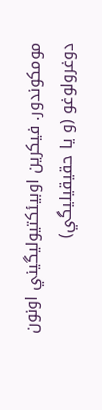مومکوندور. فيکرين اوبيئکتيوليگيني اونون دوغرولوغو (و يا حقيقيليگي)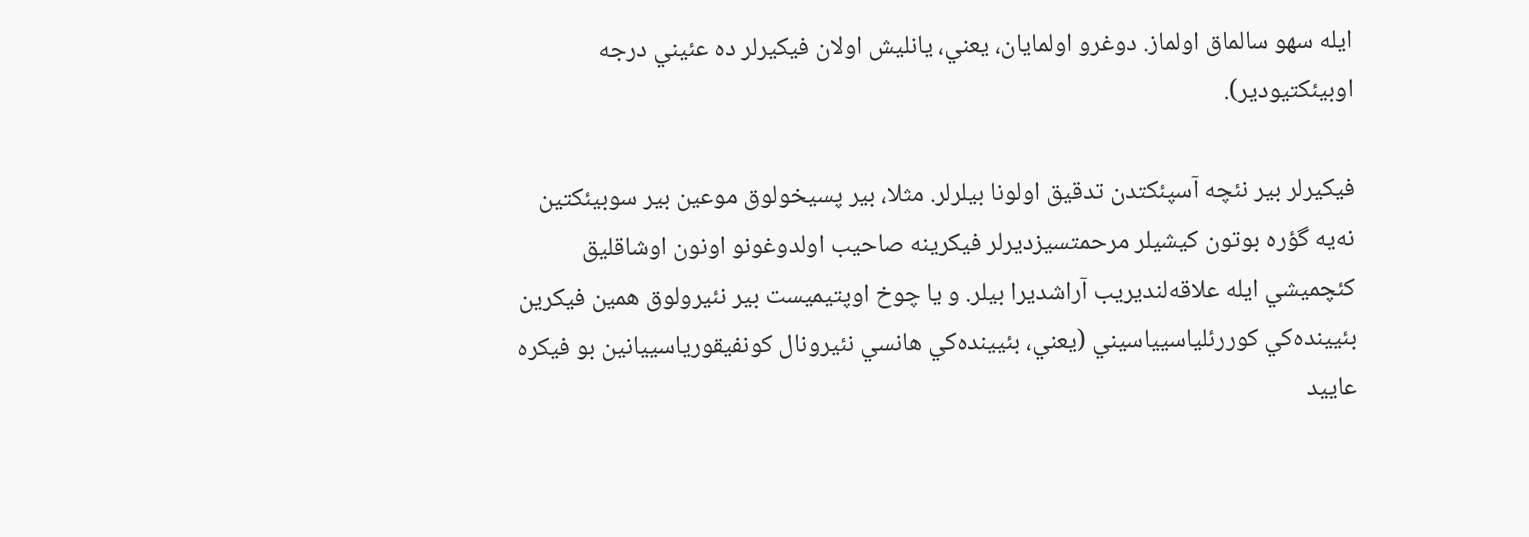ايله سهو سالماق اولماز. دوغرو اولمايان، يعني، يانليش اولان فيکيرلر ده عئيني درجه اوبيئکتيودير).

فيکيرلر بير نئچه آسپئکتدن تدقيق اولونا بيلرلر. مثلا، بير پسيخولوق موعين بير سوبيئکتين نه‌يه گؤره بوتون کيشيلر مرحمتسيزديرلر فيکرينه صاحيب اولدوغونو اونون اوشاقليق کئچميشي ايله علاقه‌لنديريب آراشديرا بيلر. و يا چوخ اوپتيميست بير نئيرولوق همين فيکرين بئيينده‌کي کوررئلياسيياسيني (يعني، بئيينده‌کي هانسي نئيرونال کونفيقورياسييانين بو فيکره عاييد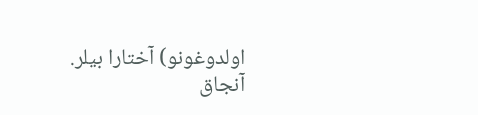اولدوغونو) آختارا بيلر. آنجاق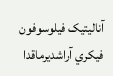آناليتيک فيلوسوفون فيکري آراشديرماقدا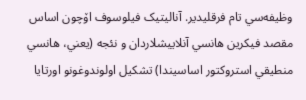وظيفه‌سي تام فرقليدير. آناليتيک فيلوسوف اۆچون اساس مقصد فيکرين هانسي آنلاييشلاردان و نئجه (يعني، هانسي منطيقي استروکتور اساسيندا) تشکيل اولوندوغونو اورتايا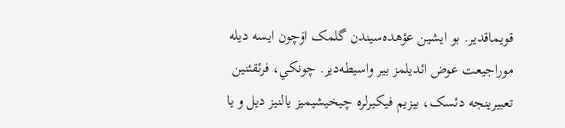قويماقدير. بو ايشين عؤهده‌سيندن گلمک اۆچون ايسه ديله موراجيعت عوض ائديلمز بير واسيطه‌دير. چونکي، فرئقئنين تعبيرينجه دئسک، بيزيم فيکيرلره چيخيشيميز يالنيز ديل و يا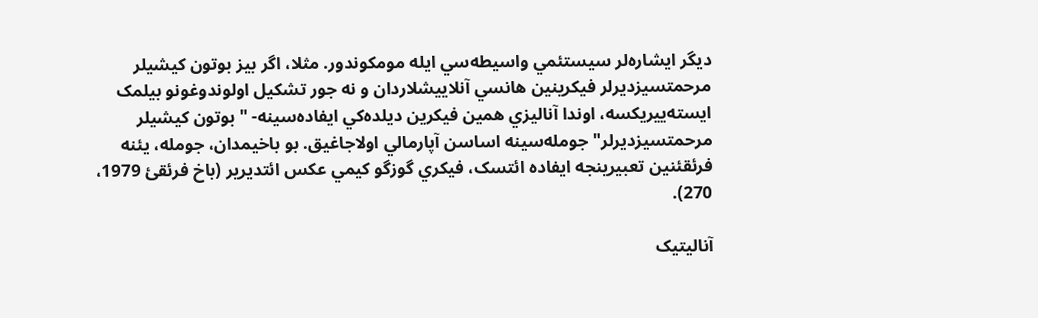ديگر ايشاره‌لر سيستئمي واسيطه‌سي ايله مومکوندور. مثلا، اگر بيز بوتون کيشيلر مرحمتسيزديرلر فيکرينين هانسي آنلاييشلاردان و نه جور تشکيل اولوندوغونو بيلمک ايسته‌ييريکسه، اوندا آناليزي همين فيکرين ديلده‌کي ايفاده‌سينه- "بوتون کيشيلر مرحمتسيزديرلر" جومله‌سينه اساسن آپارمالي اولاجاغيق. بو باخيمدان، جومله، يئنه فرئقئنين تعبيرينجه ايفاده ائتسک، فيکري گوزگو کيمي عکس ائتديرير (باخ فرئقئ 1979، 270).

آناليتيک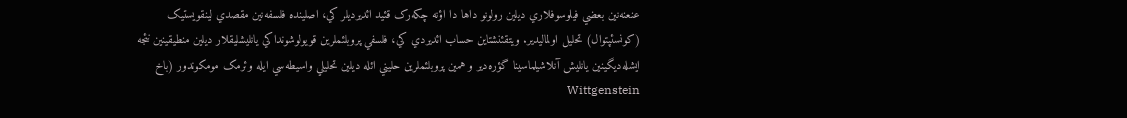عنعنه‌نين بعضي فيلوسوفلاري ديلين رولونو داها دا اؤنه چکه‌رک قئيد ائديرديلر کي، اصلينده فلسفه‌نين مقصدي لينقويستيک (کونسئپتوال) تحليل اولماليدير. ويتقئنشتاين حساب ائديردي کي، فلسفي پروبلئملرين قويولوشونداکي يانليشليقلار ديلين منطيقينين نئجه ايشله‌ديگينين يانليش آنلاشيلماسينا گؤره‌دير و همين پروبلئملرين حليني ائله ديلين تحليلي واسيطه‌سي ايله وئرمک مومکوندور (باخ Wittgenstein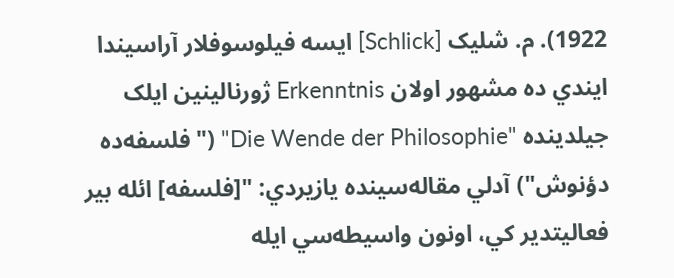1922). م. شليک [Schlick] ايسه فيلوسوفلار آراسيندا ايندي ده مشهور اولان Erkenntnis ژورنالينين ايلک جيلدينده "Die Wende der Philosophie" ("فلسفه‌ده دؤنوش") آدلي مقاله‌سينده يازيردي: "[فلسفه] ائله بير فعاليتدير کي، اونون واسيطه‌سي ايله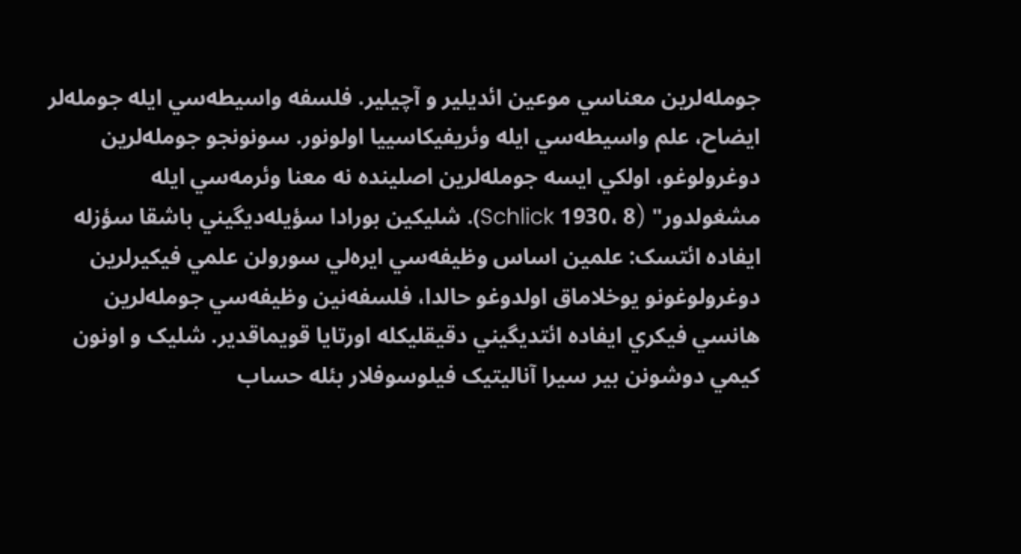جومله‌لرين معناسي موعين ائديلير و آچيلير. فلسفه واسيطه‌سي ايله جومله‌لر ايضاح، علم واسيطه‌سي ايله وئريفيکاسييا اولونور. سونونجو جومله‌لرين دوغرولوغو، اولکي ايسه جومله‌لرين اصلينده نه معنا وئرمه‌سي ايله مشغولدور" (Schlick 1930، 8). شليکين بورادا سؤيله‌ديگيني باشقا سؤزله ايفاده ائتسک: علمين اساس وظيفه‌سي ايره‌لي سورولن علمي فيکيرلرين دوغرولوغونو يوخلاماق اولدوغو حالدا، فلسفه‌نين وظيفه‌سي جومله‌لرين هانسي فيکري ايفاده ائتديگيني دقيقليکله اورتايا قويماقدير. شليک و اونون کيمي دوشونن بير سيرا آناليتيک فيلوسوفلار بئله حساب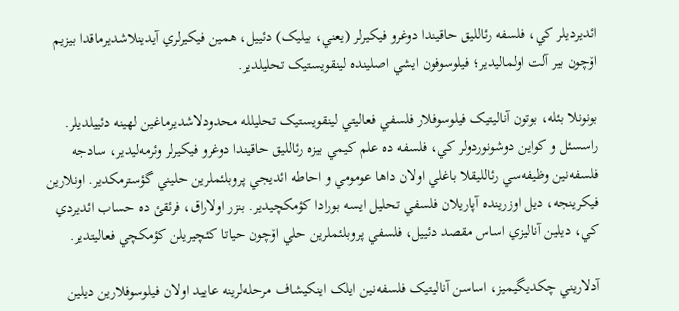ائديرديلر کي، فلسفه رئالليق حاقيندا دوغرو فيکيرلر (يعني، بيليک) دئييل، همين فيکيرلري آيدينلاشديرماقدا بيزيم اۆچون بير آلت اولماليدير؛ فيلوسوفون ايشي اصلينده لينقويستيک تحليلدير.

بونونلا بئله، بوتون آناليتيک فيلوسوفلار فلسفي فعاليتي لينقويستيک تحليلله محدودلاشديرماغين لهينه دئييلديلر. راسسئل و کواين دوشونوردولر کي، فلسفه ده علم کيمي بيزه رئالليق حاقيندا دوغرو فيکيرلر وئرمه‌ليدير، سادجه فلسفه‌نين وظيفه‌سي رئالليقلا باغلي اولان داها عومومي و احاطه ائديجي پروبلئملرين حليني گؤسترمکدير. اونلارين فيکرينجه، ديل اوزرينده آپاريلان فلسفي تحليل ايسه بورادا کؤمکچيدير. بنزر اولاراق، فرئقئ ده حساب ائديردي کي، ديلين آناليزي اساس مقصد دئييل، فلسفي پروبلئملرين حلي اۆچون حياتا کئچيريلن کؤمکچي فعاليتدير.

آدلاريني چکديگيميز، اساسن آناليتيک فلسفه‌نين ايلک اينکيشاف مرحله‌لرينه عاييد اولان فيلوسوفلارين ديلين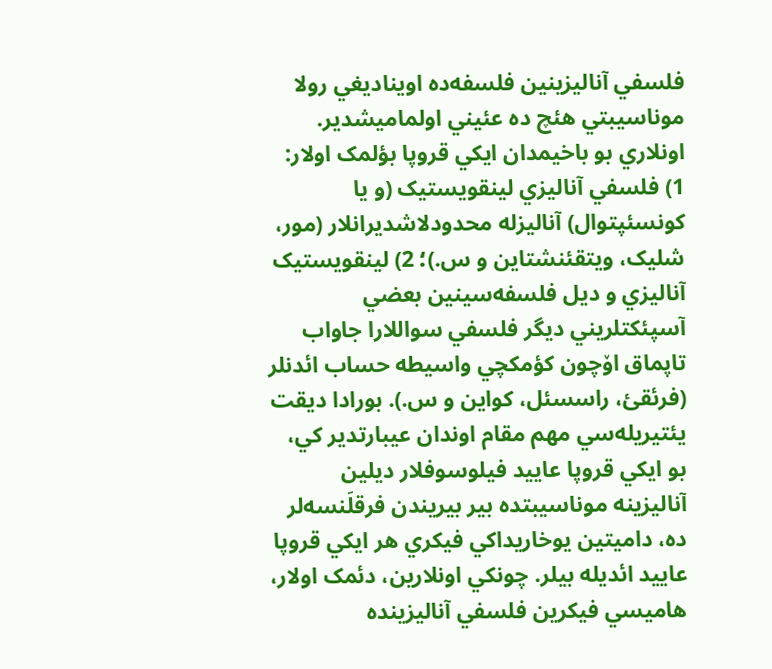فلسفي آناليزينين فلسفه‌ده اويناديغي رولا موناسيبتي هئچ ده عئيني اولماميشدير. اونلاري بو باخيمدان ايکي قروپا بؤلمک اولار: 1) فلسفي آناليزي لينقويستيک (و يا کونسئپتوال) آناليزله محدودلاشديرانلار (مور، شليک، ويتقئنشتاين و س.)؛ 2) لينقويستيک آناليزي و ديل فلسفه‌سينين بعضي آسپئکتلريني ديگر فلسفي سواللارا جاواب تاپماق اۆچون کؤمکچي واسيطه حساب ائدنلر (فرئقئ، راسسئل، کواين و س.). بورادا ديقت يئتيريله‌سي مهم مقام اوندان عيبارتدير کي، بو ايکي قروپا عاييد فيلوسوفلار ديلين آناليزينه موناسيبتده بير بيريندن فرقلَنسه‌لر ده، داميتين يوخاريداکي فيکري هر ايکي قروپا عاييد ائديله بيلر. چونکي اونلارين، دئمک اولار، هاميسي فيکرين فلسفي آناليزينده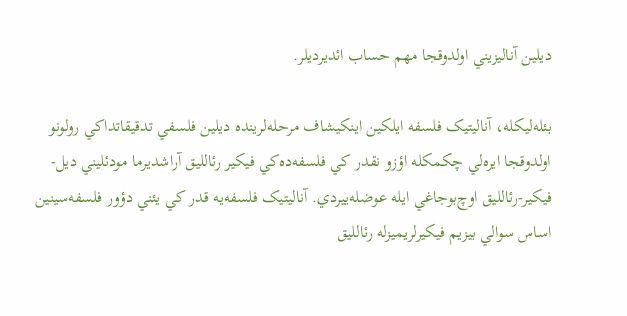ديلين آناليزيني اولدوقجا مهم حساب ائديرديلر.

بئله‌ليکله، آناليتيک فلسفه ايلکين اينکيشاف مرحله‌لرينده ديلين فلسفي تدقيقاتداکي رولونو اولدوقجا ايره‌لي چکمکله اؤزو نقدر کي فلسفه‌ده‌کي فيکير رئالليق آراشديرما مودئليني ديل-فيکير-رئالليق اوچ‌بوجاغي ايله عوضله‌ييردي. آناليتيک فلسفه‌يه قدر کي يئني دؤور فلسفه‌سينين اساس سوالي بيزيم فيکيرلريميزله رئالليق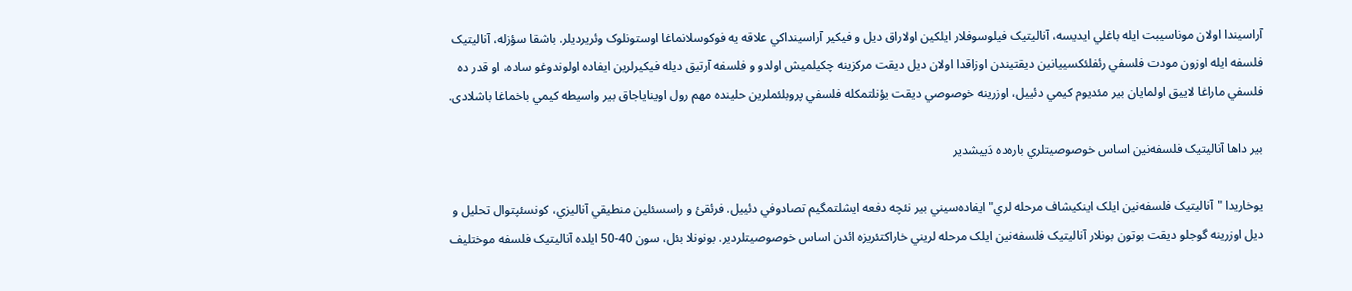آراسيندا اولان موناسيبت ايله باغلي ايديسه، آناليتيک فيلوسوفلار ايلکين اولاراق ديل و فيکير آراسينداکي علاقه يه فوکوسلانماغا اوستونلوک وئريرديلر. باشقا سؤزله، آناليتيک فلسفه ايله اوزون مودت فلسفي رئفلئکسييانين ديقتيندن اوزاقدا اولان ديل ديقت مرکزينه چکيلميش اولدو و فلسفه آرتيق ديله فيکيرلرين ايفاده اولوندوغو ساده، او قدر ده فلسفي ماراغا لاييق اولمايان بير مئديوم کيمي دئييل، اوزرينه خوصوصي ديقت يؤنلتمکله فلسفي پروبلئملرين حلينده مهم رول اويناياجاق بير واسيطه کيمي باخماغا باشلادی.

بير داها آناليتيک فلسفه‌نين اساس خوصوصيتلري باره‌ده دَییشدیر

يوخاريدا "آناليتيک فلسفه‌نين ايلک اينکيشاف مرحله لري" ايفاده‌سيني بير نئچه دفعه ايشلتمگيم تصادوفي دئييل. فرئقئ و راسسئلين منطيقي آناليزي، کونسئپتوال تحليل و ديل اوزرينه گوجلو ديقت بوتون بونلار آناليتيک فلسفه‌نين ايلک مرحله لريني خاراکتئريزه ائدن اساس خوصوصيتلردير. بونونلا بئل، سون 40-50 ايلده آناليتيک فلسفه موختليف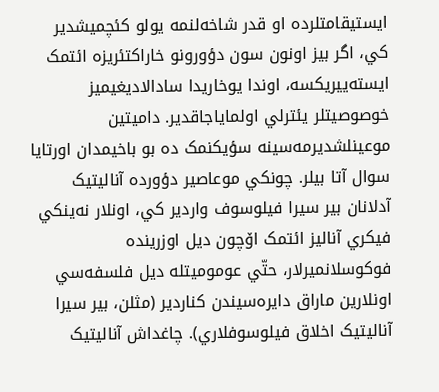ايستيقامتلرده او قدر شاخه‌لنمه يولو کئچميشدير کي، اگر بيز اونون سون دؤورونو خاراکتئريزه ائتمک ايسته‌ييريکسه، اوندا يوخاريدا سادالاديغيميز خوصوصيتلر يئترلي اولماياجاقدير. داميتين موعينلشديرمه‌سينه سؤيکنمک ده بو باخيمدان اورتايا سوال آتا بيلر. چونکي موعاصير دؤورده آناليتيک آدلانان بير سيرا فيلوسوف واردير کي، اونلار نه‌ينکي فيکري آناليز ائتمک اۆچون ديل اوزرينده فوکوسلانميرلار، حتّي عوموميتله ديل فلسفه‌سي اونلارين ماراق دايره‌سيندن کناردير (مثلن، بير سيرا آناليتيک اخلاق فيلوسوفلاري). چاغداش آناليتيک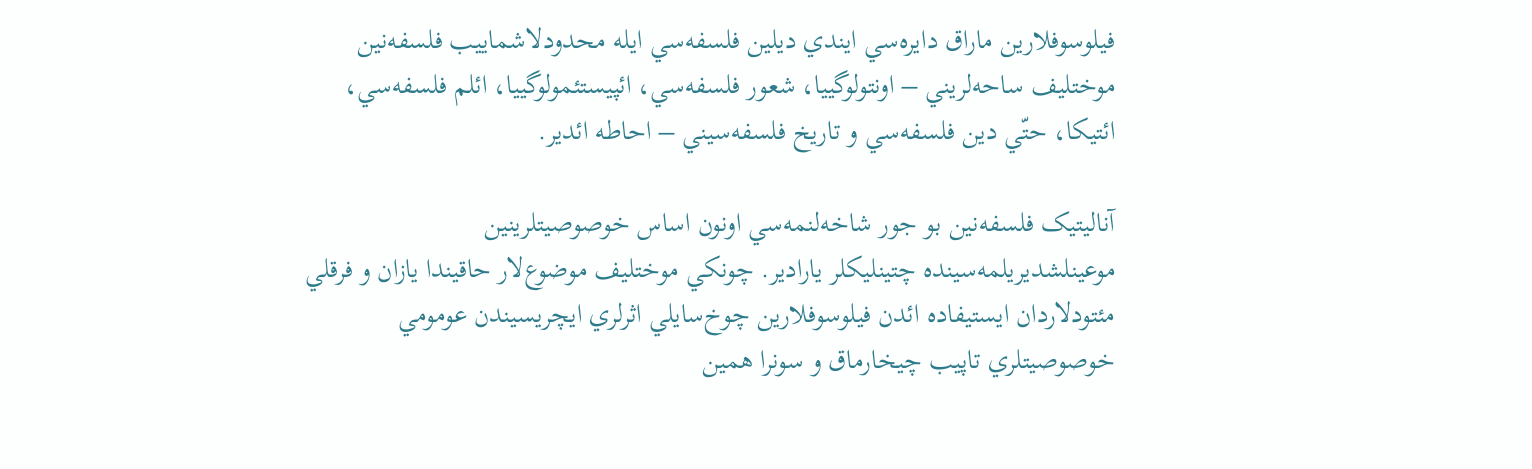فيلوسوفلارين ماراق دايره‌سي ايندي ديلين فلسفه‌سي ايله محدودلاشماييب فلسفه‌نين موختليف ساحه‌لريني – اونتولوگييا، شعور فلسفه‌سي، ائپيستئمولوگييا، ائلم فلسفه‌سي، ائتيکا، حتّي دين فلسفه‌سي و تاريخ فلسفه‌سيني – احاطه ائدير.

آناليتيک فلسفه‌نين بو جور شاخه‌لنمه‌سي اونون اساس خوصوصيتلرينين موعينلشديريلمه‌سينده چتينليکلر يارادير. چونکي موختليف موضوع‌لار حاقيندا يازان و فرقلي مئتودلاردان ايستيفاده ائدن فيلوسوفلارين چوخ‌سايلي اثرلري ايچريسيندن عومومي خوصوصيتلري تاپيب چيخارماق و سونرا همين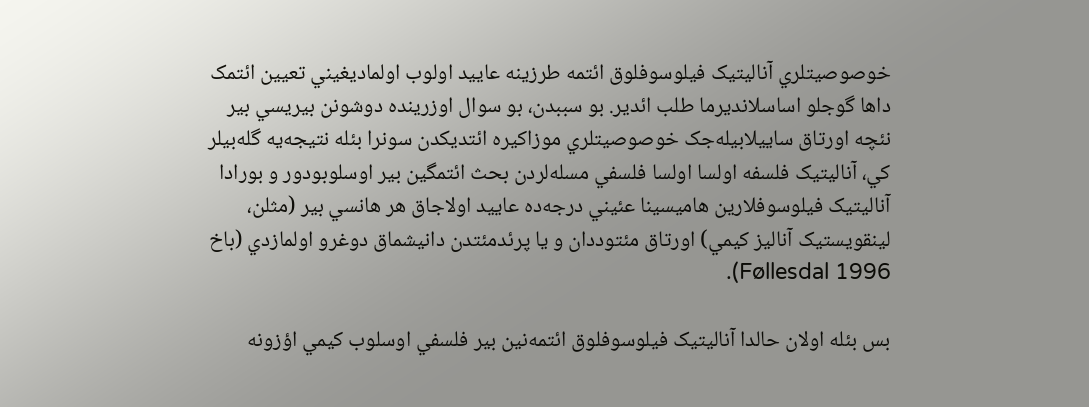خوصوصيتلري آناليتيک فيلوسوفلوق ائتمه طرزينه عاييد اولوب اولماديغيني تعيين ائتمک داها گوجلو اساسلانديرما طلب ائدير. بو سببدن، بو سوال اوزرينده دوشونن بيريسي بير نئچه اورتاق ساييلابيله‌جک خوصوصيتلري موزاکيره ائتديکدن سونرا بئله نتيجه‌يه گله‌بيلر کي، آناليتيک فلسفه اولسا اولسا فلسفي مسله‌لردن بحث ائتمگين بير اوسلوبودور و بورادا آناليتيک فيلوسوفلارين هاميسينا عئيني درجه‌ده عاييد اولاجاق هر هانسي بير (مثلن، لينقويستيک آناليز کيمي) اورتاق مئتوددان و يا پرئدمئتدن دانيشماق دوغرو اولمازدي (باخ Føllesdal 1996).

بس بئله اولان حالدا آناليتيک فيلوسوفلوق ائتمه‌نين بير فلسفي اوسلوب کيمي اؤزونه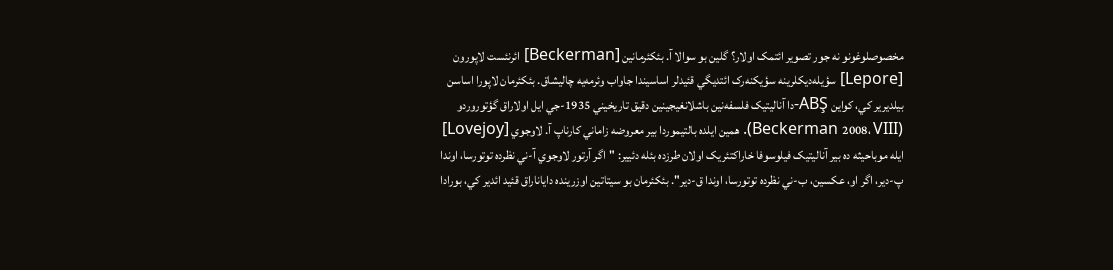مخصوصلوغونو نه جور تصوير ائتمک اولار؟ گلين بو سوالا آ. بئکئرمانين [Beckerman] ائرنئست لاپورون [Lepore] سؤيله‌ديکلرينه سؤيکنه‌رک ائتديگي قئيدلر اساسيندا جاواب وئرمه‌يه چاليشاق. بئکئرمان لاپورا اساسن بيلديرير کي، کواين ABŞ-دا آناليتيک فلسفه‌نين باشلانغيجينين دقيق تاريخيني 1935-جي ايل اولاراق گؤتوروردو (Beckerman 2008، VIII). همين ايلده بالتيموردا بير معروضه زاماني کارناپ آ. لاوجوي [Lovejoy] ايله موباحيثه ده بير آناليتيک فيلوسوفا خاراکتئريک اولان طرزده بئله دئيير: "اگر آرتور لاوجوي آ-ني نظرده توتورسا، اوندا پ-دير، اگر او، عکسين، ب-ني نظرده توتورسا، اوندا ق-دیر". بئکئرمان بو سيتاتين اوزرينده داياناراق قئيد ائدير کي، بورادا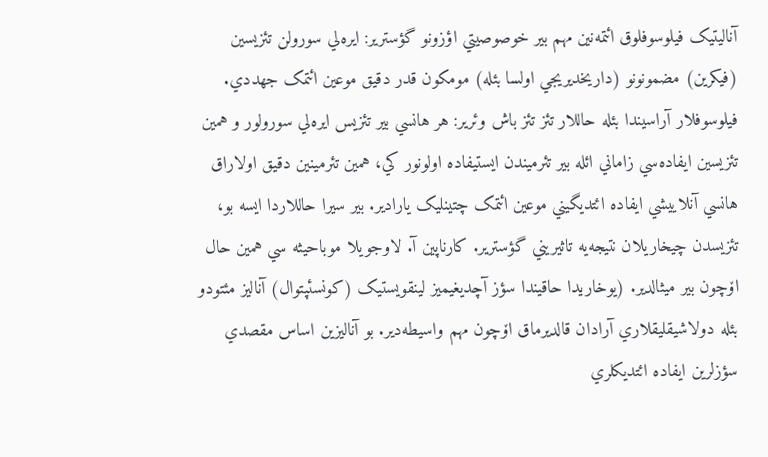آناليتيک فيلوسوفلوق ائتمه‌نين مهم بير خوصوصيتي اؤزونو گؤسترير: ايره‌لي سورولن تئزيسين (فيکرين) مضمونونو (داريخديريجي اولسا بئله) مومکون قدر دقيق موعين ائتمک جهددي. فيلوسوفلار آراسيندا بئله حاللار تئز تئز باش وئرير: هر هانسي بير تئزيس ايره‌لي سورولور و همين تئزيسين ايفاده‌سي زاماني ائله بير تئرميندن ايستيفاده اولونور کي، همين تئرمينين دقيق اولاراق هانسي آنلاييشي ايفاده ائتديگيني موعين ائتمک چتينليک يارادير. بير سيرا حاللاردا ايسه بو، تئزيسدن چيخاريلان نتيجه‌يه تاثيريني گؤسترير. کارناپين آ. لاوجويلا موباحيثه سي همين حال اۆچون بير ميثالدير. (يوخاريدا حاقيندا سؤز آچديغيميز لينقويستيک (کونسئپتوال) آناليز مئتودو بئله دولاشيقليقلاري آرادان قالديرماق اۆچون مهم واسيطه‌دير. بو آناليزين اساس مقصدي سؤزلرين ايفاده ائتديکلري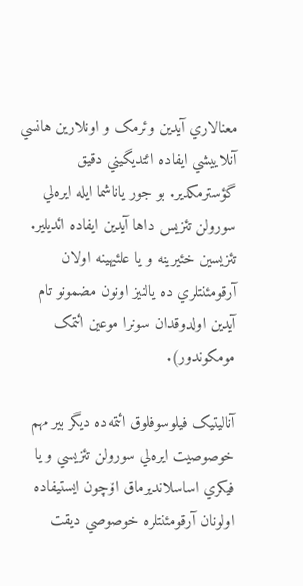معنالاري آيدين وئرمک و اونلارين هانسي آنلاييشي ايفاده ائتديگيني دقيق گؤسترمکدير. بو جور ياناشما ايله ايره‌لي سورولن تئزيس داها آيدين ايفاده ائديلير. تئزيسين خئيرينه و يا علئيهينه اولان آرقومئنتلري ده يالنيز اونون مضمونو تام آيدين اولدوقدان سونرا موعين ائتمک مومکوندور).

آناليتيک فيلوسوفلوق ائتمه‌ده ديگر بير مهم خوصوصيت ايره‌لي سورولن تئزيسي و يا فيکري اساسلانديرماق اۆچون ايستيفاده اولونان آرقومئنتلره خوصوصي ديقت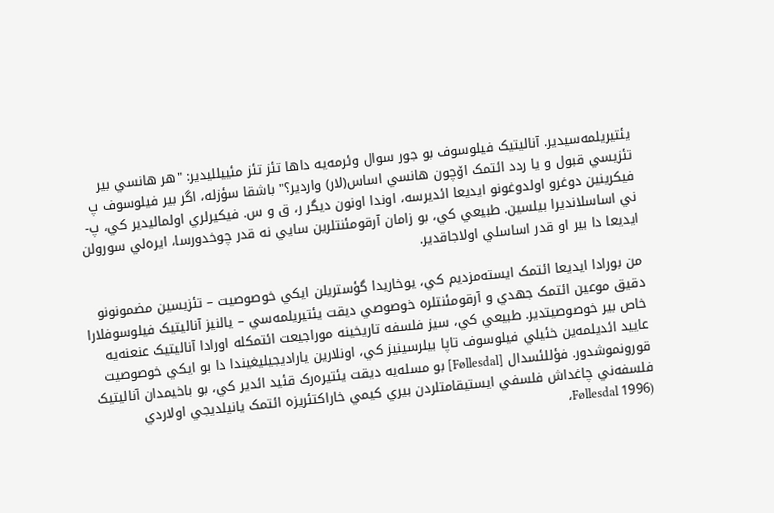يئتيريلمه‌سيدير. آناليتيک فيلوسوف بو جور سوال وئرمه‌يه داها تئز تئز مئييلليدير: "هر هانسي بير تئزيسي قبول و يا ردد ائتمک اۆچون هانسي اساس(لار) واردير؟" باشقا سؤزله، اگر بير فيلوسوف پ فيکرينين دوغرو اولدوغونو ايديعا ائديرسه، اوندا اونون ديگر ر، ق و س. فيکيرلري اولماليدير کي، پ-ني اساسلانديرا بيلسين. طبيعي کي، بو زامان آرقومئنتلرين سايي نه قدر چوخدورسا، ايره‌لي سورولن ايديعا دا بير او قدر اساسلي اولاجاقدير.

من بورادا ايديعا ائتمک ايسته‌مزديم کي، يوخاريدا گؤستريلن ايکي خوصوصيت – تئزيسين مضمونونو دقيق موعين ائتمک جهدي و آرقومئنتلره خوصوصي ديقت يئتيريلمه‌سي – يالنيز آناليتيک فيلوسوفلارا خاص بير خوصوصيتدير. طبيعي کي، سيز فلسفه تاريخينه موراجيعت ائتمکله اورادا آناليتيک عنعنه‌يه عاييد ائديلمه‌ين خئيلي فيلوسوف تاپا بيلرسينيز کي، اونلارين ياراديجيليغيندا دا بو ايکي خوصوصيت قورونموشدور. فؤللئسدال [Føllesdal] بو مسله‌يه ديقت يئتيره‌رک قئيد ائدير کي، بو باخيمدان آناليتيک فلسفه‌ني چاغداش فلسفي ايستيقامتلردن بيري کيمي خاراکتئريزه ائتمک يانيلديجي اولاردي (Føllesdal 1996،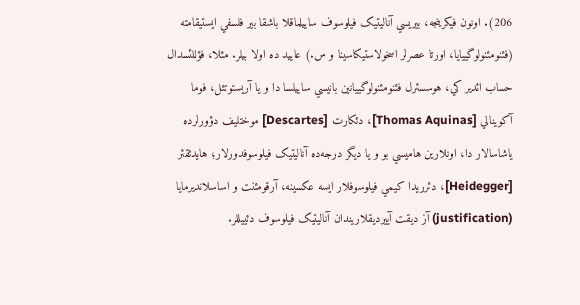206). اونون فيکرينجه، بيريسي آناليتيک فيلوسوف ساييلماقلا باشقا بير فلسفي ايستيقامته (فئنومئنولوگييايا، اورتا عصرلر اسخولاستيکاسينا و س.) عاييد ده اولا بيلر. مثلا، فؤللئسدال حساب ائدير کي، هوسسئرل فئنومئنولوگييانين بانيسي ساييلسا دا و يا آريستوتئل، فوما آکوينالي [Thomas Aquinas]، دئکارت [Descartes] موختليف دؤورلرده ياشاسالار دا، اونلارين هاميسي بو و يا ديگر درجه‌ده آناليتيک فيلوسوفدورلار؛ هايدئقئر [Heidegger]، دئرريدا کيمي فيلوسوفلار ايسه عکسينه، آرقومئنت و اساسلانديرمايا (justification) آز ديقت آييرديقلاريندان آناليتيک فيلوسوف دئييللر.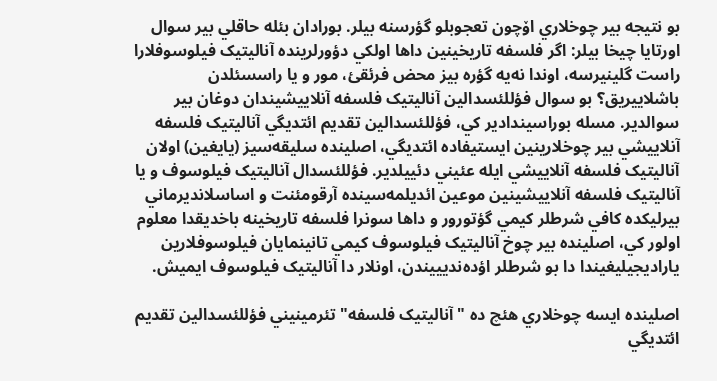بو نتيجه بير چوخلاري اۆچون تعجوبلو گؤرسنه بيلر. بورادان بئله حاقلي بير سوال اورتايا چيخا بيلر: اگر فلسفه تاريخينين داها اولکي دؤورلرينده آناليتيک فيلوسوفلارا راست گلينيرسه، اوندا نه‌يه گؤره بيز محض فرئقئ، مور و يا راسسئلدن باشلاييريق؟ بو سوال فؤللئسدالين آناليتيک فلسفه آنلاييشيندان دوغان بير سوالدير. مسله بوراسيندادير کي، فؤللئسدالين تقديم ائتديگي آناليتيک فلسفه آنلاييشي بير چوخلارينين ايستيفاده ائتديگي، اصلينده سليقه‌سيز (يايغين) اولان آناليتيک فلسفه آنلاييشي ايله عئيني دئييلدير. فؤللئسدال آناليتيک فيلوسوف و يا آناليتيک فلسفه آنلاييشينين موعين ائديلمه‌سينده آرقومئنت و اساسلانديرماني بيرليکده کافي شرطلر کيمي گؤتورور و داها سونرا فلسفه تاريخينه باخديقدا معلوم اولور کي، اصلينده بير چوخ آناليتيک فيلوسوف کيمي تانينمايان فيلوسوفلارين ياراديجيليغيندا دا بو شرطلر اؤده‌نديیيندن، اونلار دا آناليتيک فيلوسوف ايميش.

اصلينده ايسه چوخلاري هئچ ده "آناليتيک فلسفه" تئرمينيني فؤللئسدالين تقديم ائتديگي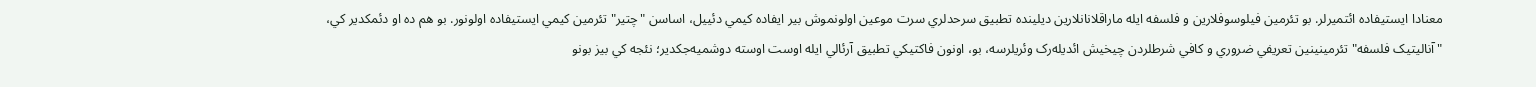معنادا ايستيفاده ائتميرلر. بو تئرمين فيلوسوفلارين و فلسفه ايله ماراقلانانلارين ديلينده تطبيق سرحدلري سرت موعين اولونموش بير ايفاده کيمي دئييل، اساسن "چتير" تئرمين کيمي ايستيفاده اولونور. بو هم ده او دئمکدير کي، "آناليتيک فلسفه" تئرمينينين تعريفي ضروري و کافي شرطلردن چيخيش ائديله‌رک وئريلرسه، بو، اونون فاکتيکي تطبيق آرئالي ايله اوست اوسته دوشميه‌جکدير؛ نئجه کي بيز بونو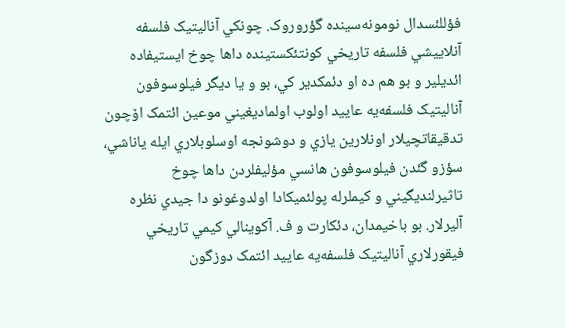فؤللئسدال نومونه‌سينده گؤروروک. چونکي آناليتيک فلسفه آنلاييشي فلسفه تاريخي کونتئکستينده داها چوخ ايستيفاده ائديلير و بو هم ده او دئمکدير کي، بو و يا ديگر فيلوسوفون آناليتيک فلسفه‌يه عاييد اولوب اولماديغيني موعين ائتمک اۆچون تدقيقاتچيلار اونلارين يازي و دوشونجه اوسلوبلاري ايله ياناشي، سؤزو گئدن فيلوسوفون هانسي مؤليفلردن داها چوخ تاثيرلنديگيني و کيملرله پولئميکادا اولدوغونو دا جيدي نظره آليرلار. بو باخيمدان، دئکارت و ف. آکوينالي کيمي تاريخي فيقورلاري آناليتيک فلسفه‌يه عاييد ائتمک دوزگون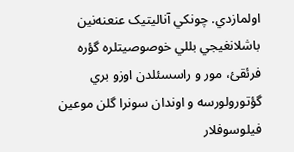اولمازدي. چونکي آناليتيک عنعنه‌نين باشلانغيجي بللي خوصوصيتلره گؤره فرئقئ، مور و راسسئلدن اوزو بري گؤتورولورسه و اوندان سونرا گلن موعين فيلوسوفلار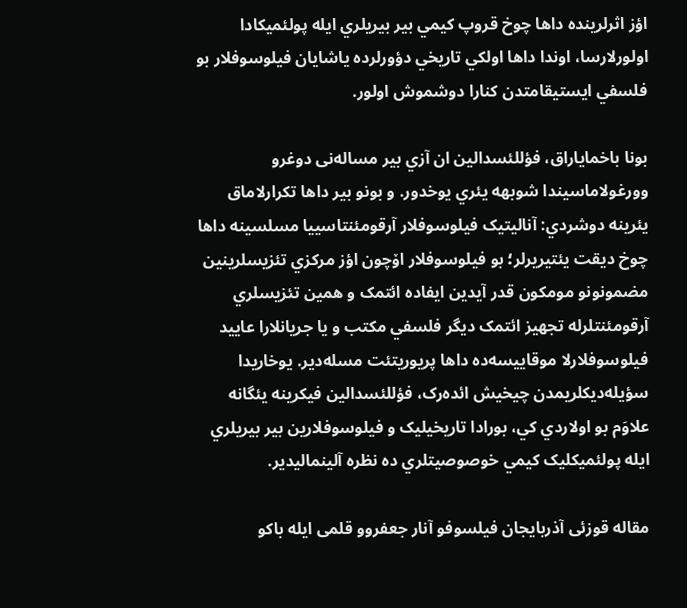اؤز اثرلرينده داها چوخ قروپ کيمي بير بيريلري ايله پولئميکادا اولورلارسا، اوندا داها اولکي تاريخي دؤورلرده ياشايان فيلوسوفلار بو فلسفي ايستيقامتدن کنارا دوشموش اولور.

بونا باخماياراق، فؤللئسدالين ان آزي بير مساله‌نی دوغرو وورغولاماسيندا شوبهه يئري يوخدور. و بونو بير داها تکرارلاماق يئرينه دوشردي: آناليتيک فيلوسوفلار آرقومئنتاسييا مسلسينه داها چوخ ديقت يئتيريرلر؛ بو فيلوسوفلار اۆچون اؤز مرکزي تئزيسلرينين مضمونونو مومکون قدر آيدين ايفاده ائتمک و همين تئزيسلري آرقومئنتلرله تجهيز ائتمک ديگر فلسفي مکتب و يا جريانلارا عاييد فيلوسوفلارلا موقاييسه‌ده داها پريوريتئت مسله‌دير. يوخاريدا سؤيله‌ديکلريمدن چيخيش ائده‌رک، فؤللئسدالين فيکرينه يئگانه علاوَم بو اولاردي کي، بورادا تاريخيليک و فيلوسوفلارين بير بيريلري ايله پولئميکليک کيمي خوصوصيتلري ده نظره آلينماليدير.

مقاله قوزئی آذربایجان فیلسوفو آنار جعفروو قلمی ایله باکو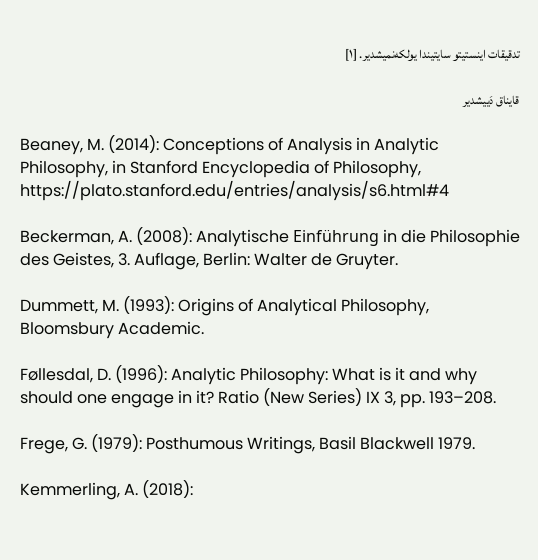تدقیقات اینستیتو سایتیندا یولکه‌نمیشدیر. [۱]

قایناق دَییشدیر

Beaney, M. (2014): Conceptions of Analysis in Analytic Philosophy, in Stanford Encyclopedia of Philosophy, https://plato.stanford.edu/entries/analysis/s6.html#4

Beckerman, A. (2008): Analytische Einführung in die Philosophie des Geistes, 3. Auflage, Berlin: Walter de Gruyter.

Dummett, M. (1993): Origins of Analytical Philosophy, Bloomsbury Academic.

Føllesdal, D. (1996): Analytic Philosophy: What is it and why should one engage in it? Ratio (New Series) IX 3, pp. 193–208.

Frege, G. (1979): Posthumous Writings, Basil Blackwell 1979.

Kemmerling, A. (2018):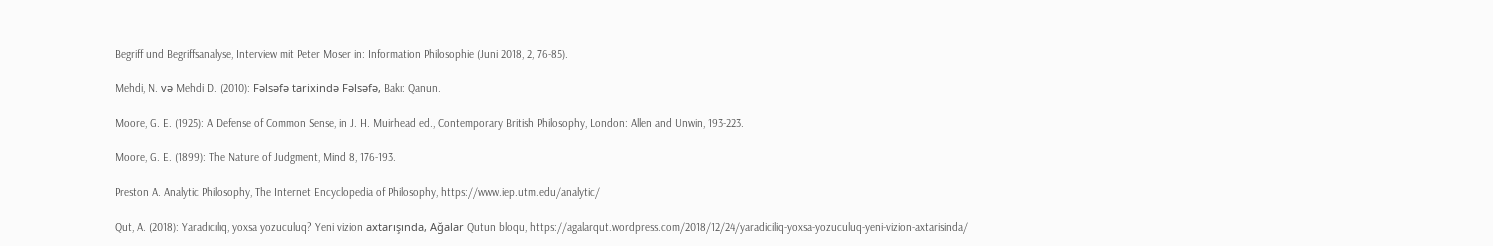Begriff und Begriffsanalyse, Interview mit Peter Moser in: Information Philosophie (Juni 2018, 2, 76-85).

Mehdi, N. və Mehdi D. (2010): Fəlsəfə tarixində Fəlsəfə, Bakı: Qanun.

Moore, G. E. (1925): A Defense of Common Sense, in J. H. Muirhead ed., Contemporary British Philosophy, London: Allen and Unwin, 193-223.

Moore, G. E. (1899): The Nature of Judgment, Mind 8, 176-193.

Preston A. Analytic Philosophy, The Internet Encyclopedia of Philosophy, https://www.iep.utm.edu/analytic/

Qut, A. (2018): Yaradıcılıq, yoxsa yozuculuq? Yeni vizion axtarışında, Ağalar Qutun bloqu, https://agalarqut.wordpress.com/2018/12/24/yaradiciliq-yoxsa-yozuculuq-yeni-vizion-axtarisinda/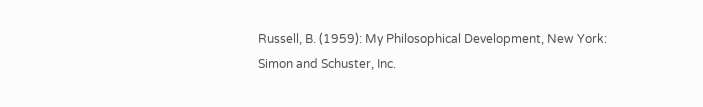Russell, B. (1959): My Philosophical Development, New York: Simon and Schuster, Inc.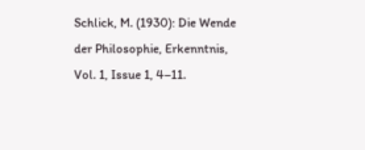Schlick, M. (1930): Die Wende der Philosophie, Erkenntnis, Vol. 1, Issue 1, 4–11.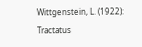Wittgenstein, L. (1922): Tractatus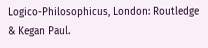Logico-Philosophicus, London: Routledge & Kegan Paul.